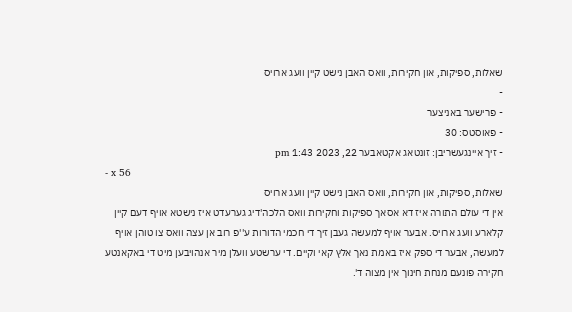שאלות, ספיקות, און חקירות, וואס האבן נישט קיין וועג ארויס
-
- פרישער באניצער
- פאוסטס: 30
- זיך איינגעשריבן: זונטאג אקטאבער 22, 2023 1:43 pm
- x 56
שאלות, ספיקות, און חקירות, וואס האבן נישט קיין וועג ארויס
אין די עולם התורה איז דא אסאך ספיקות וחקירות וואס הלכה'דיג גערעדט איז נישטא אויף דעם קיין קלארע וועג ארויס. אבער אויף למעשה געבן זיך די חכמי הדורות ע''פ רוב אן עצה וואס צו טוהן אויף למעשה, אבער די ספק איז באמת נאך אלץ קאי וקיים. די ערשטע וועלן מיר אנהויבען מיט די באקאנטע חקירה פונעם מנחת חינוך אין מצוה ד'.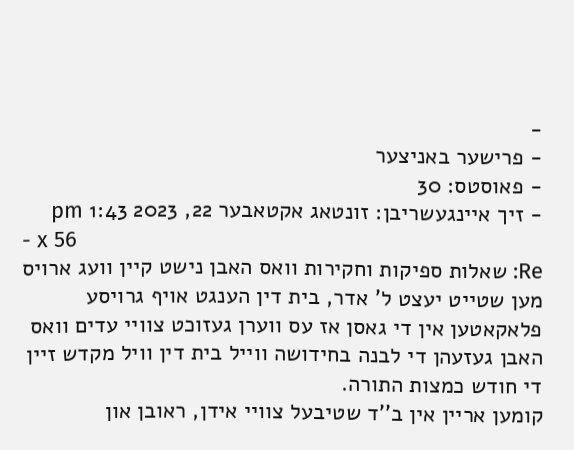-
- פרישער באניצער
- פאוסטס: 30
- זיך איינגעשריבן: זונטאג אקטאבער 22, 2023 1:43 pm
- x 56
Re: שאלות ספיקות וחקירות וואס האבן נישט קיין וועג ארויס
מען שטייט יעצט ל' אדר, בית דין הענגט אויף גרויסע פלאקאטען אין די גאסן אז עס ווערן געזוכט צוויי עדים וואס האבן געזעהן די לבנה בחידושה ווייל בית דין וויל מקדש זיין די חודש כמצות התורה.
קומען אריין אין ב''ד שטיבעל צוויי אידן, ראובן און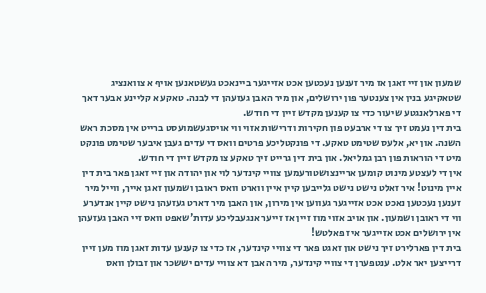שמעון און זיי זאגן אז מיר זענען נעכטען אכט אזייגער ביינאכט געשטאנען אויף א צוואנציג שטאקיגע בנין אין צענטער פון ירושלים, און מיר האבן געזעהן די לבנה. טאקע א קליינע אבער דאך די פארלאנגטע שיעור כדי צו קענען מקדש זיין די חודש.
בית דין נעמט זיך צו די ארבעט פון חקירות ודרישות אזוי ווי אויסגעשמועסט ברייט אין מסכת ראש השנה. און יא, אלעס שטימט טאקע. די פונקטליכע פרטים וואס די עדים געבן איבער שטימט פונקט מיט די הוראות פון רבן גמליאל. און בית דין גרייט זיך טאקע צו מקדש זיין די חודש.
אין די לעצטע מינוט קומען אריינצושטורעמען צוויי קינדער לוי און יהודה און זיי זאגן פאר בית דין איין מינוט! איר זאלט נישט נישט גלייבען קיין איין ווארט וואס ראובן ושמעון זאגן אייך, ווייל מיר זענען נעכטען נאכט אכט אזייגער געווען אין מירון, און האבן מיר דארט געזעהן נישט קיין אנדערע ווי די ראובן ושמעון. און אויב אזוי מוז זיין אז זייער אנגעבליכע עדות'שאפט וואס זיי האבן געזעהן אין ירושלים אכט אזייגער איז פאלטש!
בית דין פארלירט זיך נישט און זאגט פאר די צוויי קינדער, אז כדי צו קענען עדות זאגן מוז מען זיין דרייצען יאר אלט. ענטפערן די צוויי קינדער, מיר האבן דא צוויי עדים יששכר און זבולן וואס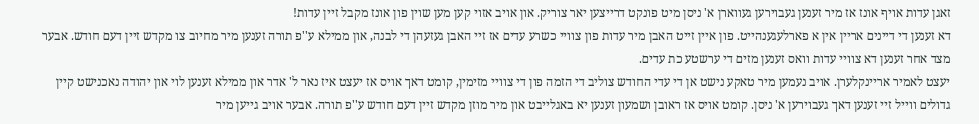זאגן עדות אויף אונז אז מיר זענען געבוירען געווארן א' ניסן מיט פונקט דרייצען יאר צוריק. און אויב אזוי קען מען שוין פון אונז מקבל זיין עדות!
דא זענען די דיינים אריין אין א פארלעגענהייט. פון איין זייט האבן מיר עדות פון צוויי כשרע עדים אז זיי האבן געזעהן די לבנה, און ממילא ע''פ תורה זענען מיר מחיוב צו מקדש זיין דעם חודש. אבער מצד אחר זענען דא צוויי עדות וואס זענען מזים די ערשטע כת עדים.
יעצט לאמיר אריינקלערן. אויב נעמען מיר טאקע נישט אן די עדי החודש צוליב די הזמה פון די צוויי מזימין, קומט דאך אויס אז יעצט איז נאר ל' אדר און ממילא זענען לוי און יהודה נאכנישט קיין גדולים ווייל זיי זענען דאך געבוירען א' ניסן. קומט אויס אז ראובן ושמעון זענען יא באגלייבט און מיר מוזן מקדש זיין דעם חודש ע''פ תורה. אבער אויב גייען מיר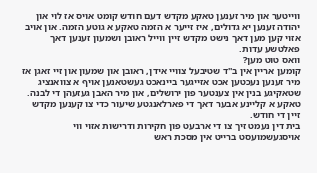ווייטער און מיר זענען טאקע מקדש דעם חודש קומט אויס אז לוי און יהודה זענען יא גדולים, איז זייער א הזמה טאקע א גוטע הזמה. און אויב אזוי קען מען דאך נישט מקדש זיין ווייל ראובן ושמעון זענען דאך פאלטשע עדות.
וואס טוט מען?
קומען אריין אין ב''ד שטיבעל צוויי אידן, ראובן און שמעון און זיי זאגן אז מיר זענען נעכטען אכט אזייגער ביינאכט געשטאנען אויף א צוואנציג שטאקיגע בנין אין צענטער פון ירושלים, און מיר האבן געזעהן די לבנה. טאקע א קליינע אבער דאך די פארלאנגטע שיעור כדי צו קענען מקדש זיין די חודש.
בית דין נעמט זיך צו די ארבעט פון חקירות ודרישות אזוי ווי אויסגעשמועסט ברייט אין מסכת ראש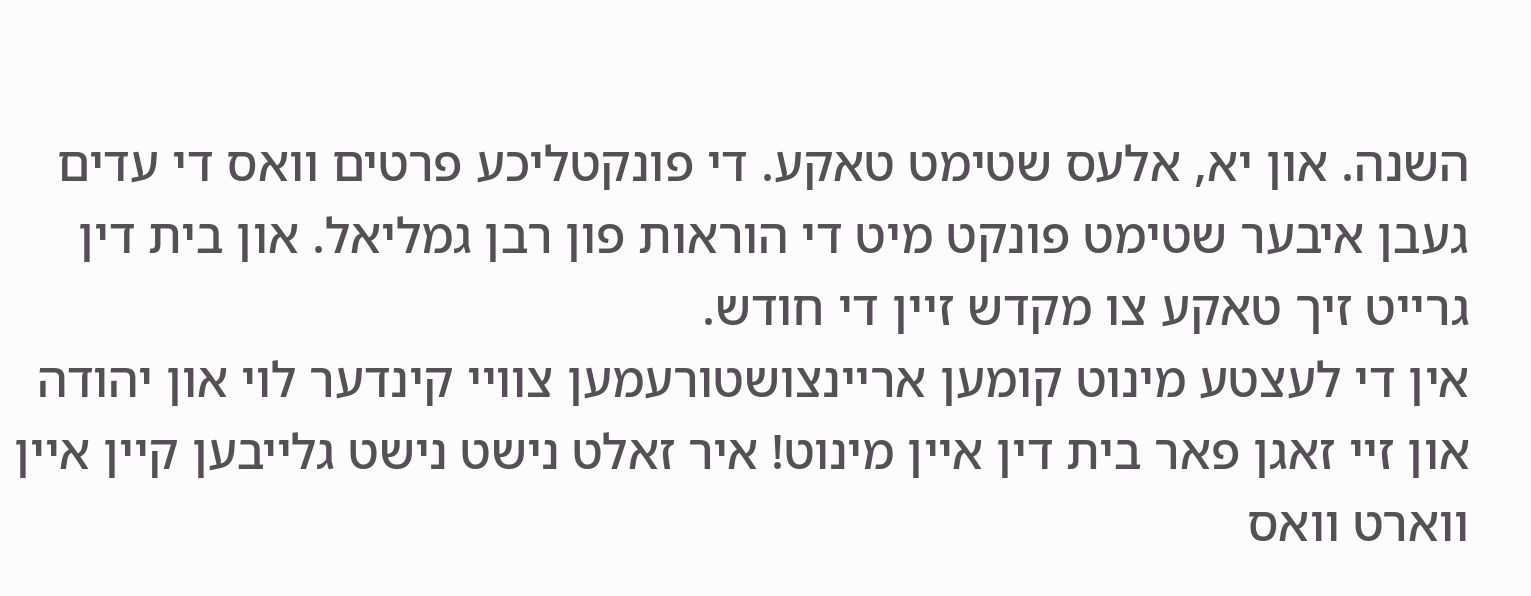השנה. און יא, אלעס שטימט טאקע. די פונקטליכע פרטים וואס די עדים געבן איבער שטימט פונקט מיט די הוראות פון רבן גמליאל. און בית דין גרייט זיך טאקע צו מקדש זיין די חודש.
אין די לעצטע מינוט קומען אריינצושטורעמען צוויי קינדער לוי און יהודה און זיי זאגן פאר בית דין איין מינוט! איר זאלט נישט נישט גלייבען קיין איין ווארט וואס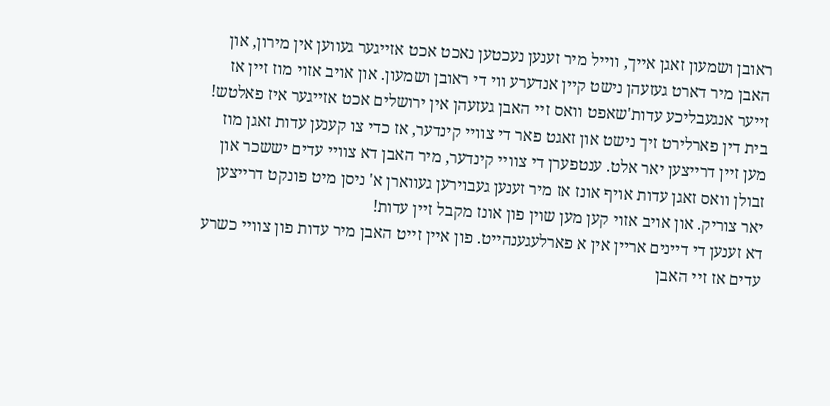ראובן ושמעון זאגן אייך, ווייל מיר זענען נעכטען נאכט אכט אזייגער געווען אין מירון, און האבן מיר דארט געזעהן נישט קיין אנדערע ווי די ראובן ושמעון. און אויב אזוי מוז זיין אז זייער אנגעבליכע עדות'שאפט וואס זיי האבן געזעהן אין ירושלים אכט אזייגער איז פאלטש!
בית דין פארלירט זיך נישט און זאגט פאר די צוויי קינדער, אז כדי צו קענען עדות זאגן מוז מען זיין דרייצען יאר אלט. ענטפערן די צוויי קינדער, מיר האבן דא צוויי עדים יששכר און זבולן וואס זאגן עדות אויף אונז אז מיר זענען געבוירען געווארן א' ניסן מיט פונקט דרייצען יאר צוריק. און אויב אזוי קען מען שוין פון אונז מקבל זיין עדות!
דא זענען די דיינים אריין אין א פארלעגענהייט. פון איין זייט האבן מיר עדות פון צוויי כשרע עדים אז זיי האבן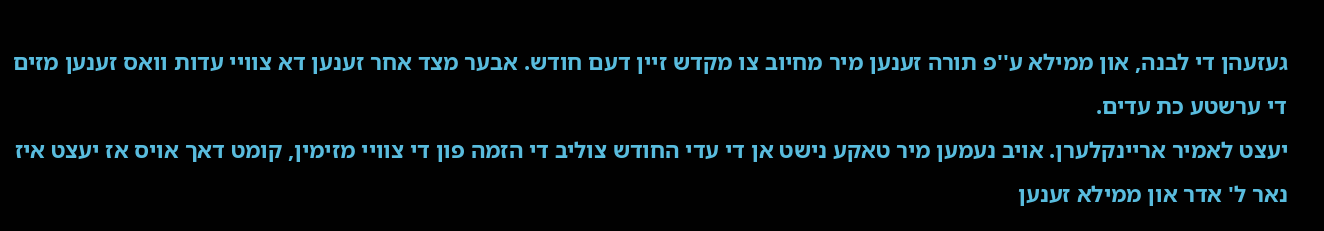געזעהן די לבנה, און ממילא ע''פ תורה זענען מיר מחיוב צו מקדש זיין דעם חודש. אבער מצד אחר זענען דא צוויי עדות וואס זענען מזים די ערשטע כת עדים.
יעצט לאמיר אריינקלערן. אויב נעמען מיר טאקע נישט אן די עדי החודש צוליב די הזמה פון די צוויי מזימין, קומט דאך אויס אז יעצט איז נאר ל' אדר און ממילא זענען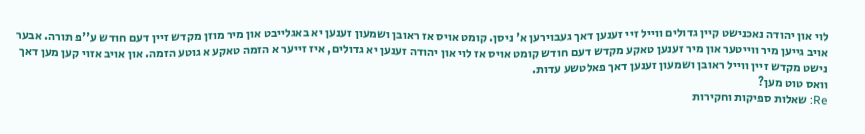לוי און יהודה נאכנישט קיין גדולים ווייל זיי זענען דאך געבוירען א' ניסן. קומט אויס אז ראובן ושמעון זענען יא באגלייבט און מיר מוזן מקדש זיין דעם חודש ע''פ תורה. אבער אויב גייען מיר ווייטער און מיר זענען טאקע מקדש דעם חודש קומט אויס אז לוי און יהודה זענען יא גדולים, איז זייער א הזמה טאקע א גוטע הזמה. און אויב אזוי קען מען דאך נישט מקדש זיין ווייל ראובן ושמעון זענען דאך פאלטשע עדות.
וואס טוט מען?
Re: שאלות ספיקות וחקירות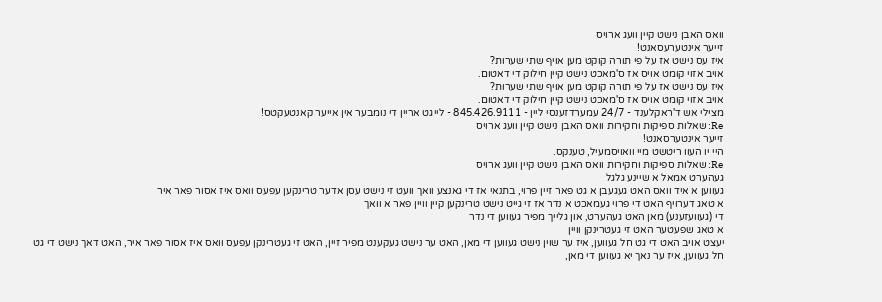וואס האבן נישט קיין וועג ארויס
זייער אינטערעסאנט!
איז עס נישט אז על פי תורה קוקט מען אויף שתי שערות?
אויב אזוי קומט אויס אז ס'מאכט נישט קיין חילוק די דאטום.
איז עס נישט אז על פי תורה קוקט מען אויף שתי שערות?
אויב אזוי קומט אויס אז ס'מאכט נישט קיין חילוק די דאטום.
מצילי אש ד'ראקלענד - 24/7 עמערדזענסי ליין - 845.426.9111 - לייגט אריין די נומבער אין אייער קאנטעקטס!
Re: שאלות ספיקות וחקירות וואס האבן נישט קיין וועג ארויס
זייער אינטערסאנט!
היי יו העוו ריטשט מיי וואויסמעיל, טענקס.
Re: שאלות ספיקות וחקירות וואס האבן נישט קיין וועג ארויס
געהערט אמאל א שיינע גלגל
געווען א איד וואס האט געגעבן א גט פאר זיין פרוי, בתנאי אז די גאנצע וואך וועט זי נישט עסן אדער טרינקען עפעס וואס איז אסור פאר איר
א טאג דערויף האט די פרוי געמאכט א נדר אז זי גייט נישט טרינקען קיין וויין פאר א וואך
די (געוועזענע) מאן האט געהערט, און גלייך מפיר געווען די נדר
א טאג שפעטער האט זי געטרינקן וויין
יעצט אויב האט די גט חל געווען, איז ער שוין נישט געווען די מאן, האט ער נישט געקענט מפיר זיין, האט זי געטרינקן עפעס וואס איז אסור פאר איר, האט דאך נישט די גט חל געווען, איז ער נאך יא געווען די מאן,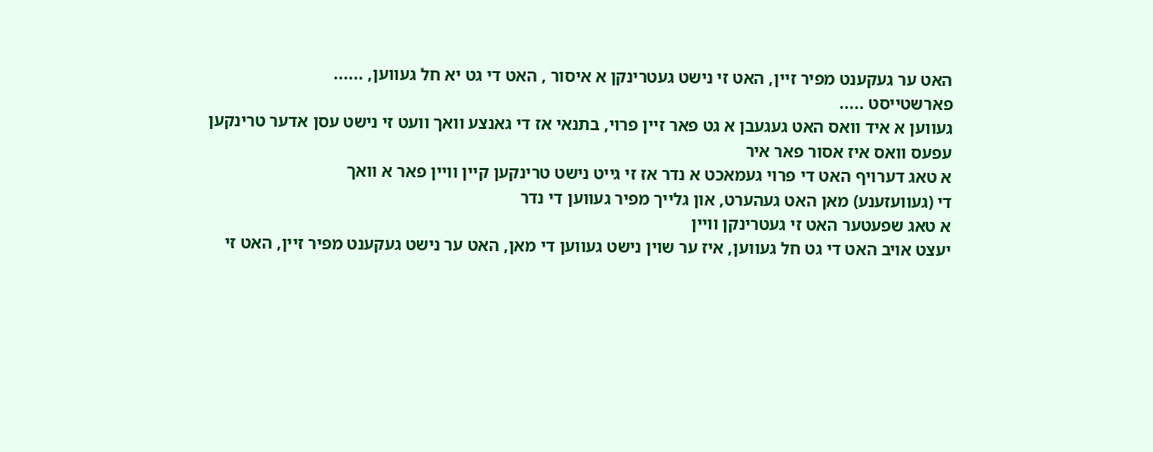האט ער געקענט מפיר זיין, האט זי נישט געטרינקן א איסור , האט די גט יא חל געווען, ......
פארשטייסט .....
געווען א איד וואס האט געגעבן א גט פאר זיין פרוי, בתנאי אז די גאנצע וואך וועט זי נישט עסן אדער טרינקען עפעס וואס איז אסור פאר איר
א טאג דערויף האט די פרוי געמאכט א נדר אז זי גייט נישט טרינקען קיין וויין פאר א וואך
די (געוועזענע) מאן האט געהערט, און גלייך מפיר געווען די נדר
א טאג שפעטער האט זי געטרינקן וויין
יעצט אויב האט די גט חל געווען, איז ער שוין נישט געווען די מאן, האט ער נישט געקענט מפיר זיין, האט זי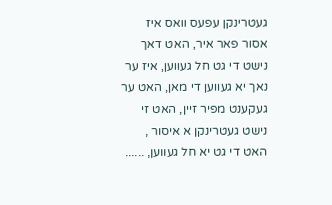געטרינקן עפעס וואס איז אסור פאר איר, האט דאך נישט די גט חל געווען, איז ער נאך יא געווען די מאן, האט ער געקענט מפיר זיין, האט זי נישט געטרינקן א איסור , האט די גט יא חל געווען, ......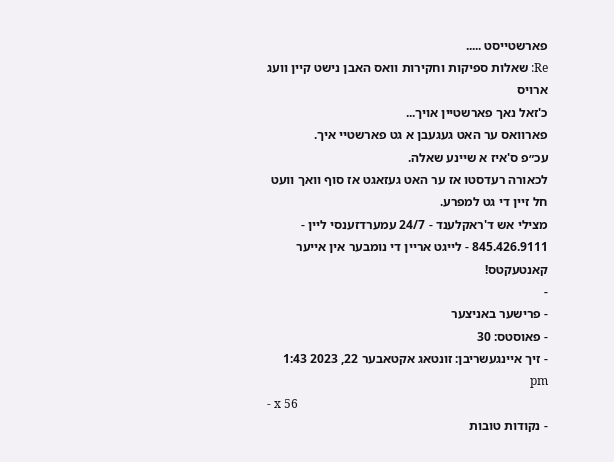פארשטייסט .....
Re: שאלות ספיקות וחקירות וואס האבן נישט קיין וועג ארויס
כ'זאל נאך פארשטיין אויך...
פארוואס ער האט געגעבן א גט פארשטיי איך.
עכ״פ ס'איז א שיינע שאלה.
לכאורה רעדסטו אז ער האט געזאגט אז סוף וואך וועט חל זיין די גט למפרע.
מצילי אש ד'ראקלענד - 24/7 עמערדזענסי ליין - 845.426.9111 - לייגט אריין די נומבער אין אייער קאנטעקטס!
-
- פרישער באניצער
- פאוסטס: 30
- זיך איינגעשריבן: זונטאג אקטאבער 22, 2023 1:43 pm
- x 56
- נקודות טובות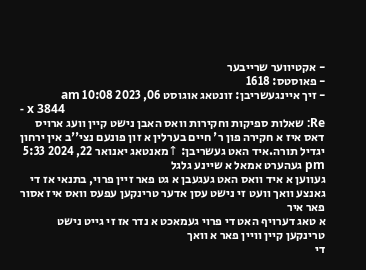- אקטיווער שרייבער
- פאוסטס: 1618
- זיך איינגעשריבן: זונטאג אוגוסט 06, 2023 10:08 am
- x 3844
Re: שאלות ספיקות וחקירות וואס האבן נישט קיין וועג ארויס
דאס איז א חקירה פון ר' חיים בערלין א זון פונעם נצי''ב אין ירחון יגדיל תורה.איד האט געשריבן: ↑מאנטאג יאנואר 22, 2024 5:33 pm געהערט אמאל א שיינע גלגל
געווען א איד וואס האט געגעבן א גט פאר זיין פרוי, בתנאי אז די גאנצע וואך וועט זי נישט עסן אדער טרינקען עפעס וואס איז אסור פאר איר
א טאג דערויף האט די פרוי געמאכט א נדר אז זי גייט נישט טרינקען קיין וויין פאר א וואך
די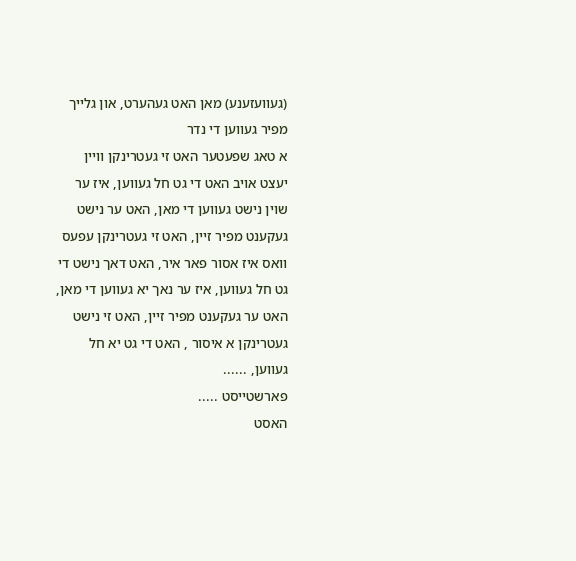(געוועזענע) מאן האט געהערט, און גלייך מפיר געווען די נדר
א טאג שפעטער האט זי געטרינקן וויין
יעצט אויב האט די גט חל געווען, איז ער שוין נישט געווען די מאן, האט ער נישט געקענט מפיר זיין, האט זי געטרינקן עפעס וואס איז אסור פאר איר, האט דאך נישט די גט חל געווען, איז ער נאך יא געווען די מאן, האט ער געקענט מפיר זיין, האט זי נישט געטרינקן א איסור , האט די גט יא חל געווען, ......
פארשטייסט .....
האסט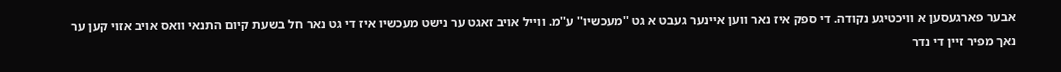אבער פארגעסען א וויכטיגע נקודה. די ספק איז נאר ווען איינער געבט א גט ''מעכשיו'' ע''מ. ווייל אויב זאגט ער נישט מעכשיו איז די גט נאר חל בשעת קיום התנאי וואס אויב אזוי קען ער נאך מפיר זיין די נדר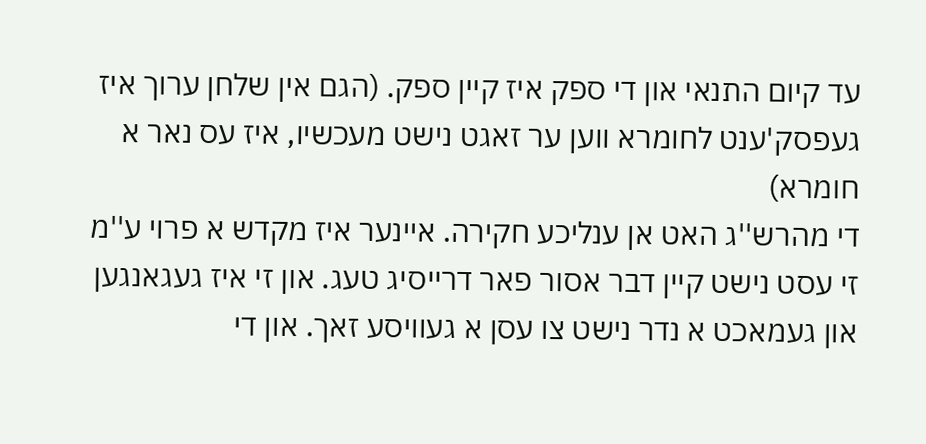עד קיום התנאי און די ספק איז קיין ספק. (הגם אין שלחן ערוך איז געפסק'ענט לחומרא ווען ער זאגט נישט מעכשיו, איז עס נאר א חומרא)
די מהרש''ג האט אן ענליכע חקירה. איינער איז מקדש א פרוי ע''מ זי עסט נישט קיין דבר אסור פאר דרייסיג טעג. און זי איז געגאנגען און געמאכט א נדר נישט צו עסן א געוויסע זאך. און די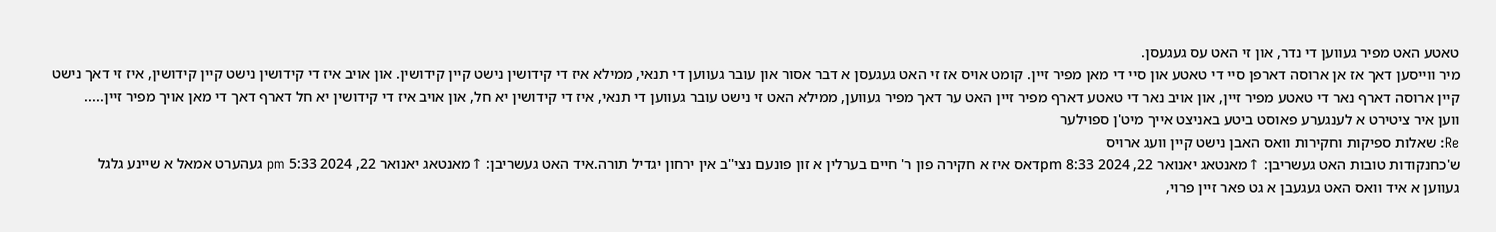טאטע האט מפיר געווען די נדר, און זי האט עס געגעסן.
מיר ווייסען דאך אז אן ארוסה דארפן סיי די טאטע און סיי די מאן מפיר זיין. קומט אויס אז זי האט געגעסן א דבר אסור און עובר געווען די תנאי, ממילא איז די קידושין נישט קיין קידושין. און אויב איז די קידושין נישט קיין קידושין, איז זי דאך נישט קיין ארוסה דארף נאר די טאטע מפיר זיין, און אויב נאר די טאטע דארף מפיר זיין האט ער דאך מפיר געווען, ממילא האט זי נישט עובר געווען די תנאי, איז די קידושין יא חל, און אויב איז די קידושין יא חל דארף דאך די מאן אויך מפיר זיין.....
ווען איר ציטירט א לענגערע פאוסט ביטע באניצט אייך מיט'ן ספוילער
Re: שאלות ספיקות וחקירות וואס האבן נישט קיין וועג ארויס
ש'כחנקודות טובות האט געשריבן: ↑מאנטאג יאנואר 22, 2024 8:33 pmדאס איז א חקירה פון ר' חיים בערלין א זון פונעם נצי''ב אין ירחון יגדיל תורה.איד האט געשריבן: ↑מאנטאג יאנואר 22, 2024 5:33 pm געהערט אמאל א שיינע גלגל
געווען א איד וואס האט געגעבן א גט פאר זיין פרוי,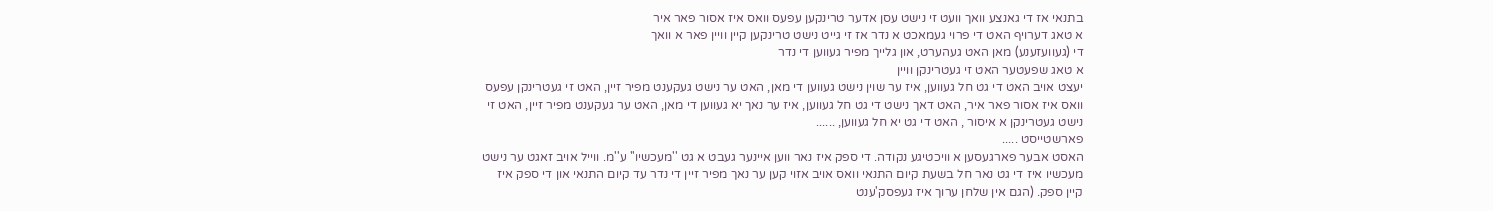בתנאי אז די גאנצע וואך וועט זי נישט עסן אדער טרינקען עפעס וואס איז אסור פאר איר
א טאג דערויף האט די פרוי געמאכט א נדר אז זי גייט נישט טרינקען קיין וויין פאר א וואך
די (געוועזענע) מאן האט געהערט, און גלייך מפיר געווען די נדר
א טאג שפעטער האט זי געטרינקן וויין
יעצט אויב האט די גט חל געווען, איז ער שוין נישט געווען די מאן, האט ער נישט געקענט מפיר זיין, האט זי געטרינקן עפעס וואס איז אסור פאר איר, האט דאך נישט די גט חל געווען, איז ער נאך יא געווען די מאן, האט ער געקענט מפיר זיין, האט זי נישט געטרינקן א איסור , האט די גט יא חל געווען, ......
פארשטייסט .....
האסט אבער פארגעסען א וויכטיגע נקודה. די ספק איז נאר ווען איינער געבט א גט ''מעכשיו'' ע''מ. ווייל אויב זאגט ער נישט מעכשיו איז די גט נאר חל בשעת קיום התנאי וואס אויב אזוי קען ער נאך מפיר זיין די נדר עד קיום התנאי און די ספק איז קיין ספק. (הגם אין שלחן ערוך איז געפסק'ענט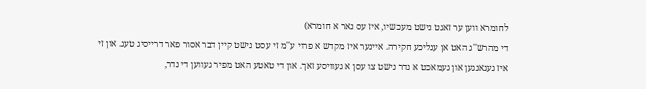לחומרא ווען ער זאגט נישט מעכשיו, איז עס נאר א חומרא)
די מהרש''ג האט אן ענליכע חקירה. איינער איז מקדש א פרוי ע''מ זי עסט נישט קיין דבר אסור פאר דרייסיג טעג. און זי איז געגאנגען און געמאכט א נדר נישט צו עסן א געוויסע זאך. און די טאטע האט מפיר געווען די נדר,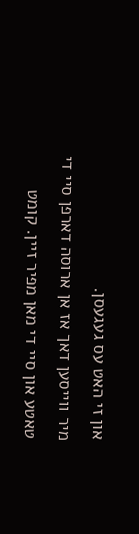און זי האט עס געגעסן.
מיר ווייסען דאך אז אן ארוסה דארפן סיי די טאטע און סיי די מאן מפיר זיין. קומט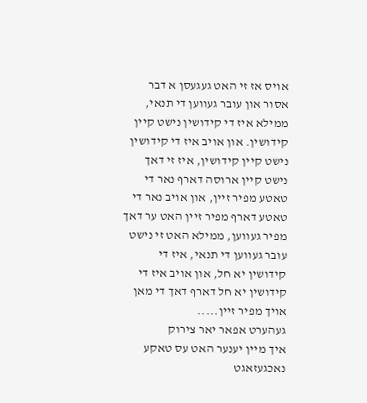אויס אז זי האט געגעסן א דבר אסור און עובר געווען די תנאי, ממילא איז די קידושין נישט קיין קידושין. און אויב איז די קידושין נישט קיין קידושין, איז זי דאך נישט קיין ארוסה דארף נאר די טאטע מפיר זיין, און אויב נאר די טאטע דארף מפיר זיין האט ער דאך מפיר געווען, ממילא האט זי נישט עובר געווען די תנאי, איז די קידושין יא חל, און אויב איז די קידושין יא חל דארף דאך די מאן אויך מפיר זיין.....
געהערט אפאר יאר צירוק
איך מיין יענער האט עס טאקע נאכגעזאגט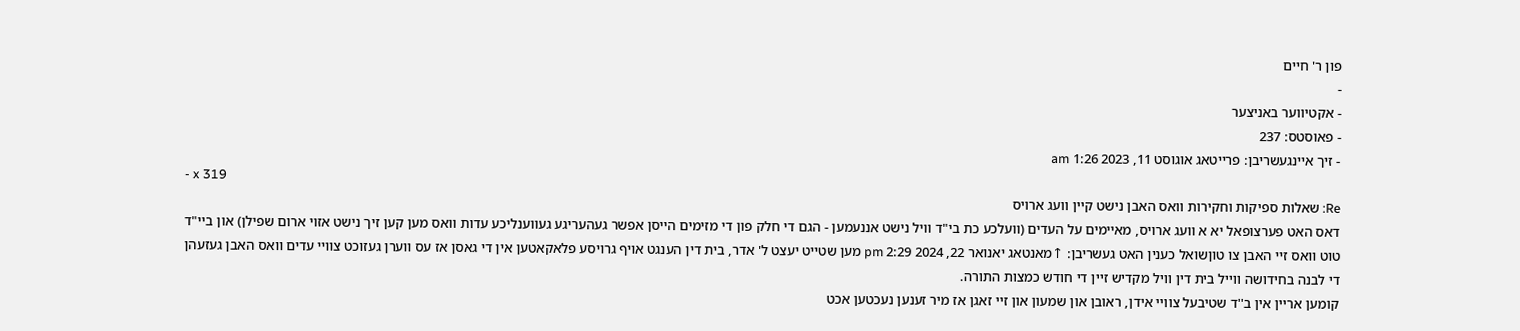פון ר' חיים
-
- אקטיווער באניצער
- פאוסטס: 237
- זיך איינגעשריבן: פרייטאג אוגוסט 11, 2023 1:26 am
- x 319
Re: שאלות ספיקות וחקירות וואס האבן נישט קיין וועג ארויס
דאס האט פערצופאל יא א וועג ארויס, מאיימים על העדים (וועלכע כת בי"ד וויל נישט אננעמען - הגם די חלק פון די מזימים הייסן אפשר געהעריגע געווענליכע עדות וואס מען קען זיך נישט אזוי ארום שפילן) און ביי"ד טוט וואס זיי האבן צו טוןשואל כענין האט געשריבן: ↑מאנטאג יאנואר 22, 2024 2:29 pm מען שטייט יעצט ל' אדר, בית דין הענגט אויף גרויסע פלאקאטען אין די גאסן אז עס ווערן געזוכט צוויי עדים וואס האבן געזעהן די לבנה בחידושה ווייל בית דין וויל מקדיש זיין די חודש כמצות התורה.
קומען אריין אין ב''ד שטיבעל צוויי אידן, ראובן און שמעון און זיי זאגן אז מיר זענען נעכטען אכט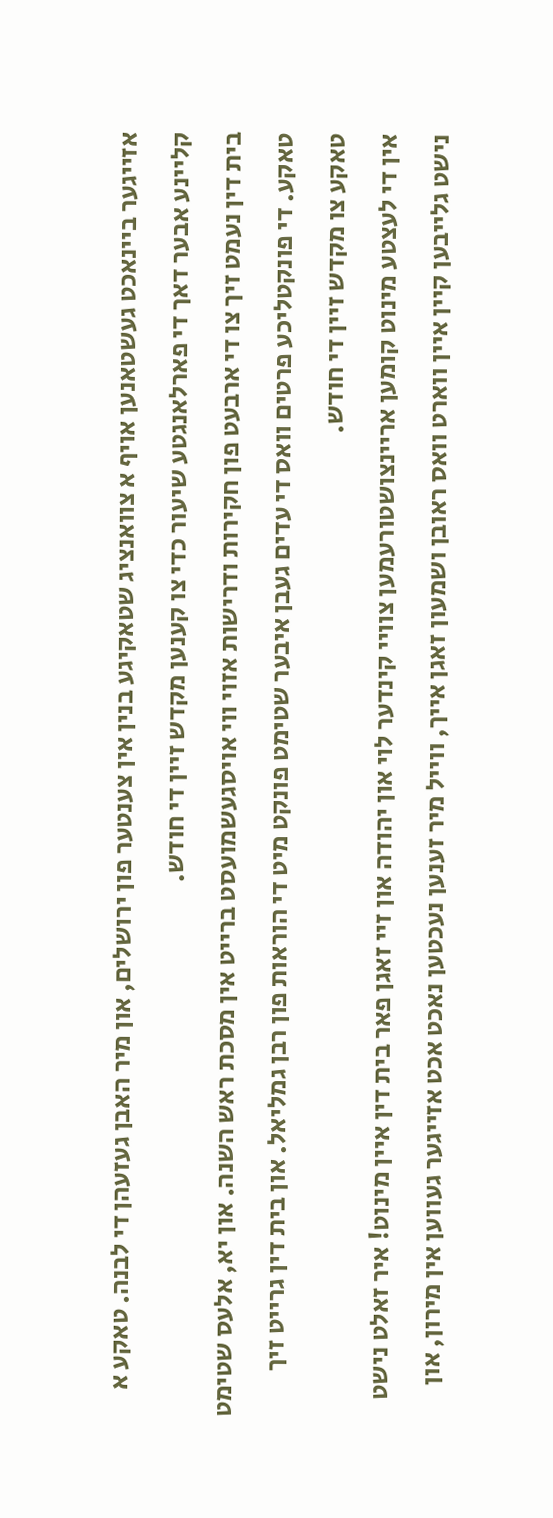אזייגער ביינאכט געשטאנען אויף א צוואנציג שטאקיגע בנין אין צענטער פון ירושלים, און מיר האבן געזעהן די לבנה. טאקע א קליינע אבער דאך די פארלאנגטע שיעור כדי צו קענען מקדש זיין די חודש.
בית דין נעמט זיך צו די ארבעט פון חקירות ודרישות אזוי ווי אויסגעשמועסט ברייט אין מסכת ראש השנה. און יא, אלעס שטימט טאקע. די פונקטליכע פרטים וואס די עדים געבן איבער שטימט פונקט מיט די הוראות פון רבן גמליאל. און בית דין גרייט זיך טאקע צו מקדש זיין די חודש.
אין די לעצטע מינוט קומען אריינצושטורעמען צוויי קינדער לוי און יהודה און זיי זאגן פאר בית דין איין מינוט! איר זאלט נישט נישט גלייבען קיין איין ווארט וואס ראובן ושמעון זאגן אייך, ווייל מיר זענען נעכטען נאכט אכט אזייגער געווען אין מירון, און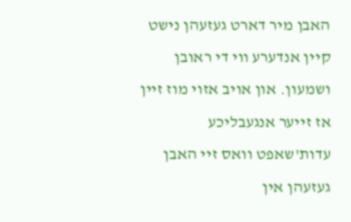האבן מיר דארט געזעהן נישט קיין אנדערע ווי די ראובן ושמעון. און אויב אזוי מוז זיין אז זייער אנגעבליכע עדות'שאפט וואס זיי האבן געזעהן אין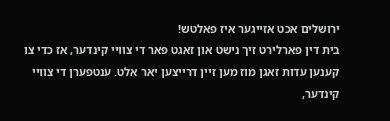ירושלים אכט אזייגער איז פאלטש!
בית דין פארלירט זיך נישט און זאגט פאר די צוויי קינדער, אז כדי צו קענען עדות זאגן מוז מען זיין דרייצען יאר אלט. ענטפערן די צוויי קינדער,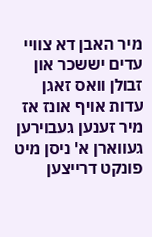מיר האבן דא צוויי עדים יששכר און זבולן וואס זאגן עדות אויף אונז אז מיר זענען געבוירען געווארן א' ניסן מיט פונקט דרייצען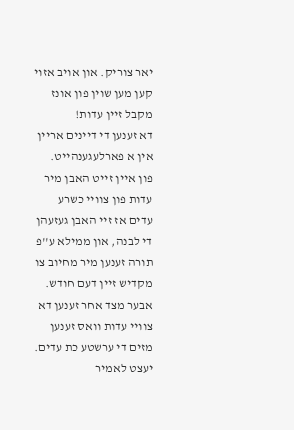יאר צוריק. און אויב אזוי קען מען שוין פון אונז מקבל זיין עדות!
דא זענען די דיינים אריין אין א פארלעגענהייט. פון איין זייט האבן מיר עדות פון צוויי כשרע עדים אז זיי האבן געזעהן די לבנה, און ממילא ע''פ תורה זענען מיר מחיוב צו מקדיש זיין דעם חודש. אבער מצד אחר זענען דא צוויי עדות וואס זענען מזים די ערשטע כת עדים.
יעצט לאמיר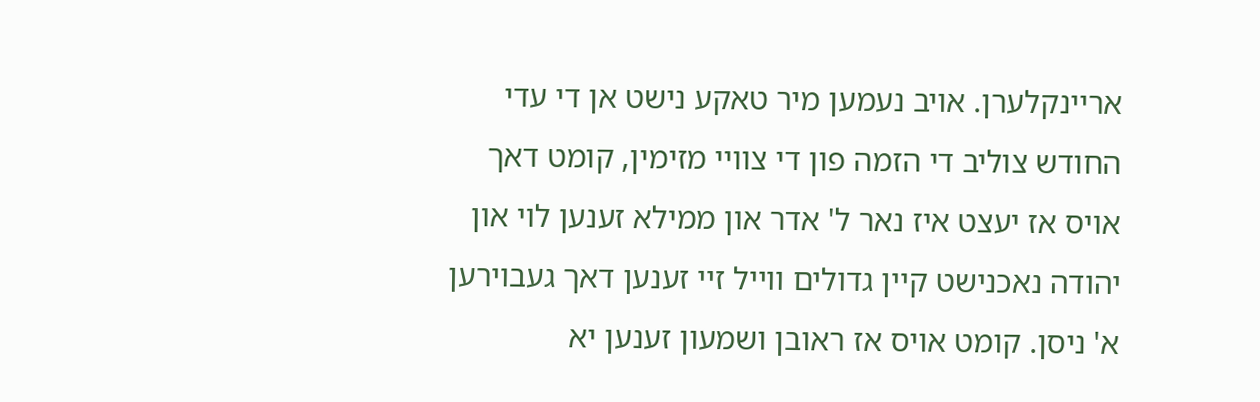אריינקלערן. אויב נעמען מיר טאקע נישט אן די עדי החודש צוליב די הזמה פון די צוויי מזימין, קומט דאך אויס אז יעצט איז נאר ל' אדר און ממילא זענען לוי און יהודה נאכנישט קיין גדולים ווייל זיי זענען דאך געבוירען א' ניסן. קומט אויס אז ראובן ושמעון זענען יא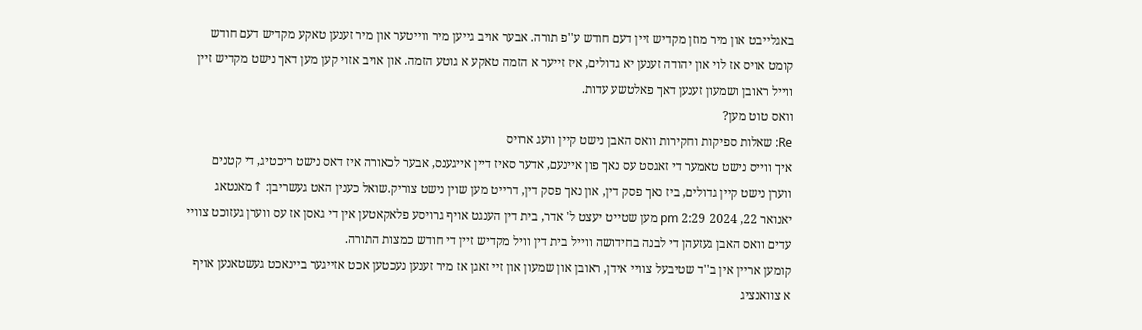באגלייבט און מיר מוזן מקדיש זיין דעם חודש ע''פ תורה. אבער אויב גייען מיר ווייטער און מיר זענען טאקע מקדיש דעם חודש קומט אויס אז לוי און יהודה זענען יא גדולים, איז זייער א הזמה טאקע א גוטע הזמה. און אויב אזוי קען מען דאך נישט מקדיש זיין ווייל ראובן ושמעון זענען דאך פאלטשע עדות.
וואס טוט מען?
Re: שאלות ספיקות וחקירות וואס האבן נישט קיין וועג ארויס
איך ווייס נישט טאמער די זאגסט עס נאך פון איינעם, אדער סאיז דיין אייגענס, אבער לכאורה איז דאס נישט ריכטיג, די קטנים ווערן נישט קיין גדולים, ביז נאך פסק דין, און נאך פסק דין, דרייט מען שוין נישט צוריק.שואל כענין האט געשריבן: ↑מאנטאג יאנואר 22, 2024 2:29 pm מען שטייט יעצט ל' אדר, בית דין הענגט אויף גרויסע פלאקאטען אין די גאסן אז עס ווערן געזוכט צוויי עדים וואס האבן געזעהן די לבנה בחידושה ווייל בית דין וויל מקדיש זיין די חודש כמצות התורה.
קומען אריין אין ב''ד שטיבעל צוויי אידן, ראובן און שמעון און זיי זאגן אז מיר זענען נעכטען אכט אזייגער ביינאכט געשטאנען אויף א צוואנציג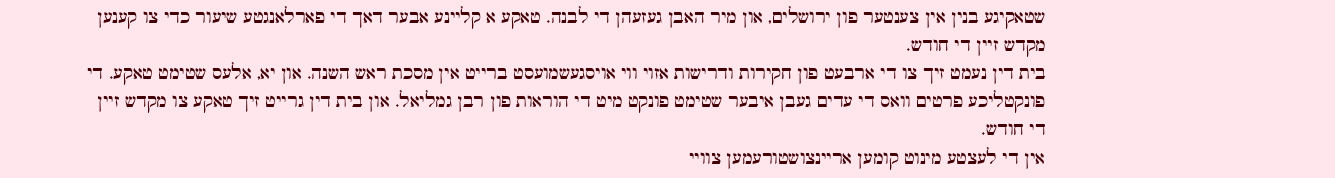שטאקיגע בנין אין צענטער פון ירושלים, און מיר האבן געזעהן די לבנה. טאקע א קליינע אבער דאך די פארלאנגטע שיעור כדי צו קענען מקדש זיין די חודש.
בית דין נעמט זיך צו די ארבעט פון חקירות ודרישות אזוי ווי אויסגעשמועסט ברייט אין מסכת ראש השנה. און יא, אלעס שטימט טאקע. די פונקטליכע פרטים וואס די עדים געבן איבער שטימט פונקט מיט די הוראות פון רבן גמליאל. און בית דין גרייט זיך טאקע צו מקדש זיין די חודש.
אין די לעצטע מינוט קומען אריינצושטורעמען צוויי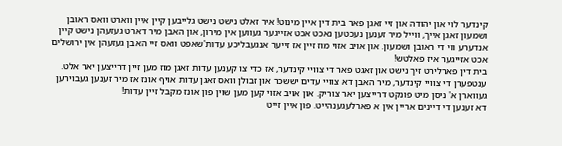קינדער לוי און יהודה און זיי זאגן פאר בית דין איין מינוט! איר זאלט נישט נישט גלייבען קיין איין ווארט וואס ראובן ושמעון זאגן אייך, ווייל מיר זענען נעכטען נאכט אכט אזייגער געווען אין מירון, און האבן מיר דארט געזעהן נישט קיין אנדערע ווי די ראובן ושמעון. און אויב אזוי מוז זיין אז זייער אנגעבליכע עדות'שאפט וואס זיי האבן געזעהן אין ירושלים אכט אזייגער איז פאלטש!
בית דין פארלירט זיך נישט און זאגט פאר די צוויי קינדער, אז כדי צו קענען עדות זאגן מוז מען זיין דרייצען יאר אלט. ענטפערן די צוויי קינדער, מיר האבן דא צוויי עדים יששכר און זבולן וואס זאגן עדות אויף אונז אז מיר זענען געבוירען געווארן א' ניסן מיט פונקט דרייצען יאר צוריק. און אויב אזוי קען מען שוין פון אונז מקבל זיין עדות!
דא זענען די דיינים אריין אין א פארלעגענהייט. פון איין זייט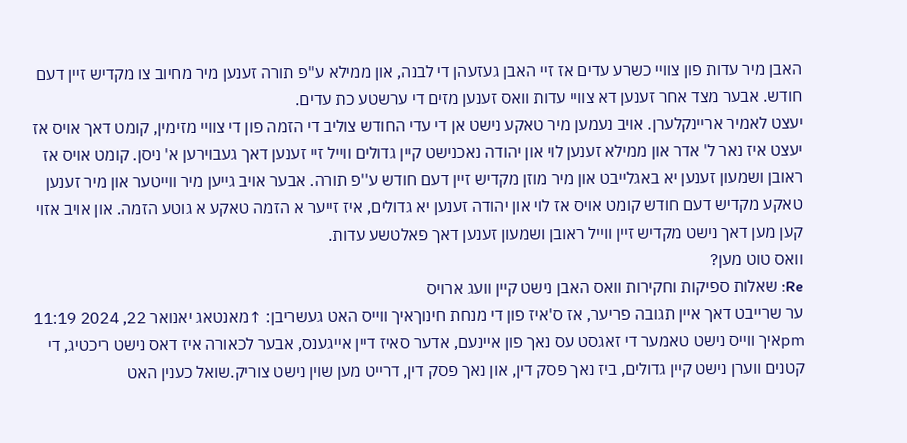האבן מיר עדות פון צוויי כשרע עדים אז זיי האבן געזעהן די לבנה, און ממילא ע''פ תורה זענען מיר מחיוב צו מקדיש זיין דעם חודש. אבער מצד אחר זענען דא צוויי עדות וואס זענען מזים די ערשטע כת עדים.
יעצט לאמיר אריינקלערן. אויב נעמען מיר טאקע נישט אן די עדי החודש צוליב די הזמה פון די צוויי מזימין, קומט דאך אויס אז יעצט איז נאר ל' אדר און ממילא זענען לוי און יהודה נאכנישט קיין גדולים ווייל זיי זענען דאך געבוירען א' ניסן. קומט אויס אז ראובן ושמעון זענען יא באגלייבט און מיר מוזן מקדיש זיין דעם חודש ע''פ תורה. אבער אויב גייען מיר ווייטער און מיר זענען טאקע מקדיש דעם חודש קומט אויס אז לוי און יהודה זענען יא גדולים, איז זייער א הזמה טאקע א גוטע הזמה. און אויב אזוי קען מען דאך נישט מקדיש זיין ווייל ראובן ושמעון זענען דאך פאלטשע עדות.
וואס טוט מען?
Re: שאלות ספיקות וחקירות וואס האבן נישט קיין וועג ארויס
ער שרייבט דאך איין תגובה פריער, אז ס'איז פון די מנחת חינוךאיך ווייס האט געשריבן: ↑מאנטאג יאנואר 22, 2024 11:19 pmאיך ווייס נישט טאמער די זאגסט עס נאך פון איינעם, אדער סאיז דיין אייגענס, אבער לכאורה איז דאס נישט ריכטיג, די קטנים ווערן נישט קיין גדולים, ביז נאך פסק דין, און נאך פסק דין, דרייט מען שוין נישט צוריק.שואל כענין האט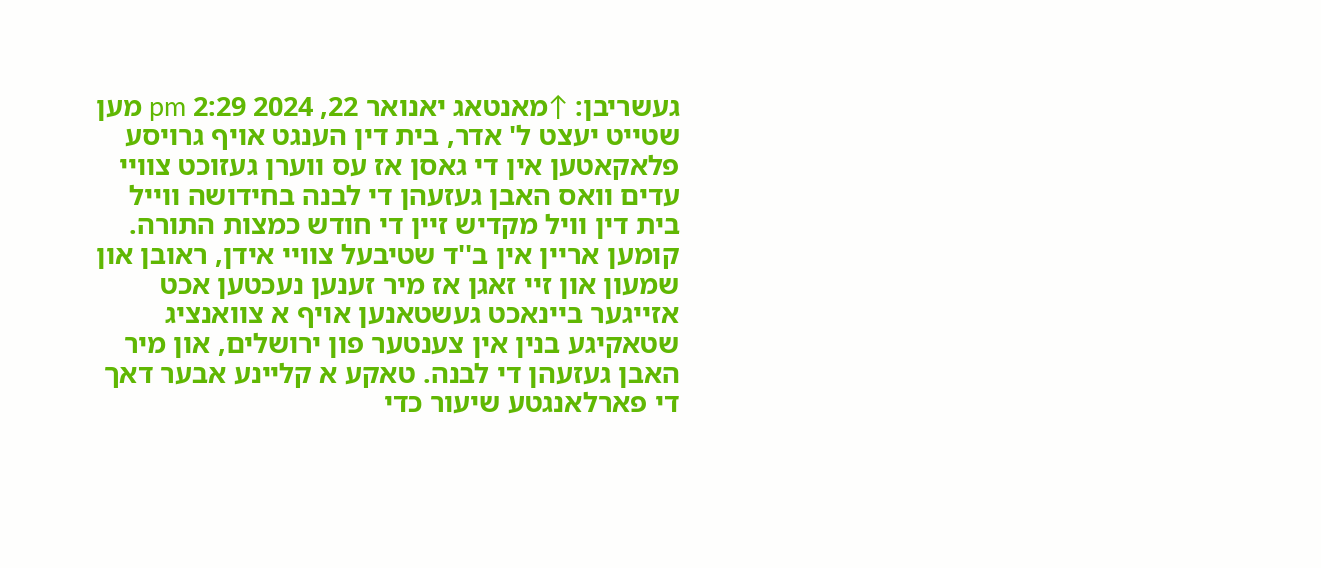געשריבן: ↑מאנטאג יאנואר 22, 2024 2:29 pm מען שטייט יעצט ל' אדר, בית דין הענגט אויף גרויסע פלאקאטען אין די גאסן אז עס ווערן געזוכט צוויי עדים וואס האבן געזעהן די לבנה בחידושה ווייל בית דין וויל מקדיש זיין די חודש כמצות התורה.
קומען אריין אין ב''ד שטיבעל צוויי אידן, ראובן און שמעון און זיי זאגן אז מיר זענען נעכטען אכט אזייגער ביינאכט געשטאנען אויף א צוואנציג שטאקיגע בנין אין צענטער פון ירושלים, און מיר האבן געזעהן די לבנה. טאקע א קליינע אבער דאך די פארלאנגטע שיעור כדי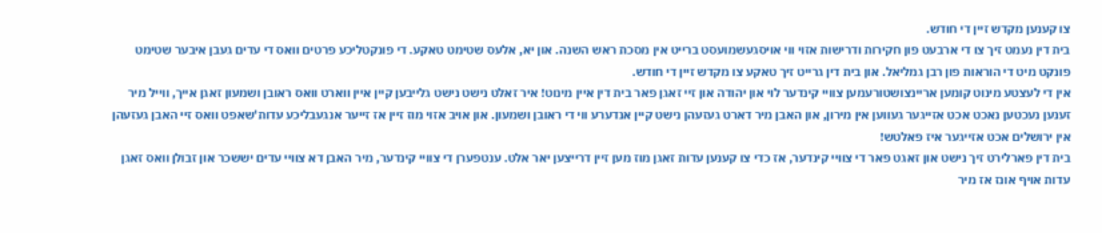צו קענען מקדש זיין די חודש.
בית דין נעמט זיך צו די ארבעט פון חקירות ודרישות אזוי ווי אויסגעשמועסט ברייט אין מסכת ראש השנה. און יא, אלעס שטימט טאקע. די פונקטליכע פרטים וואס די עדים געבן איבער שטימט פונקט מיט די הוראות פון רבן גמליאל. און בית דין גרייט זיך טאקע צו מקדש זיין די חודש.
אין די לעצטע מינוט קומען אריינצושטורעמען צוויי קינדער לוי און יהודה און זיי זאגן פאר בית דין איין מינוט! איר זאלט נישט נישט גלייבען קיין איין ווארט וואס ראובן ושמעון זאגן אייך, ווייל מיר זענען נעכטען נאכט אכט אזייגער געווען אין מירון, און האבן מיר דארט געזעהן נישט קיין אנדערע ווי די ראובן ושמעון. און אויב אזוי מוז זיין אז זייער אנגעבליכע עדות'שאפט וואס זיי האבן געזעהן אין ירושלים אכט אזייגער איז פאלטש!
בית דין פארלירט זיך נישט און זאגט פאר די צוויי קינדער, אז כדי צו קענען עדות זאגן מוז מען זיין דרייצען יאר אלט. ענטפערן די צוויי קינדער, מיר האבן דא צוויי עדים יששכר און זבולן וואס זאגן עדות אויף אונז אז מיר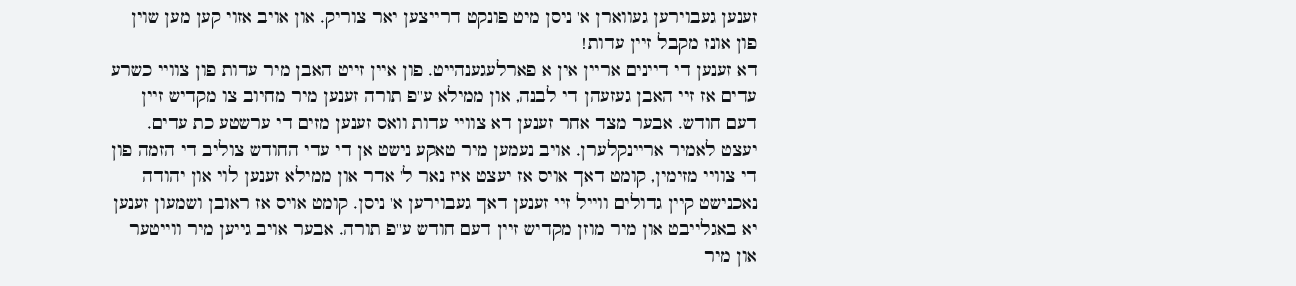זענען געבוירען געווארן א' ניסן מיט פונקט דרייצען יאר צוריק. און אויב אזוי קען מען שוין פון אונז מקבל זיין עדות!
דא זענען די דיינים אריין אין א פארלעגענהייט. פון איין זייט האבן מיר עדות פון צוויי כשרע עדים אז זיי האבן געזעהן די לבנה, און ממילא ע''פ תורה זענען מיר מחיוב צו מקדיש זיין דעם חודש. אבער מצד אחר זענען דא צוויי עדות וואס זענען מזים די ערשטע כת עדים.
יעצט לאמיר אריינקלערן. אויב נעמען מיר טאקע נישט אן די עדי החודש צוליב די הזמה פון די צוויי מזימין, קומט דאך אויס אז יעצט איז נאר ל' אדר און ממילא זענען לוי און יהודה נאכנישט קיין גדולים ווייל זיי זענען דאך געבוירען א' ניסן. קומט אויס אז ראובן ושמעון זענען יא באגלייבט און מיר מוזן מקדיש זיין דעם חודש ע''פ תורה. אבער אויב גייען מיר ווייטער און מיר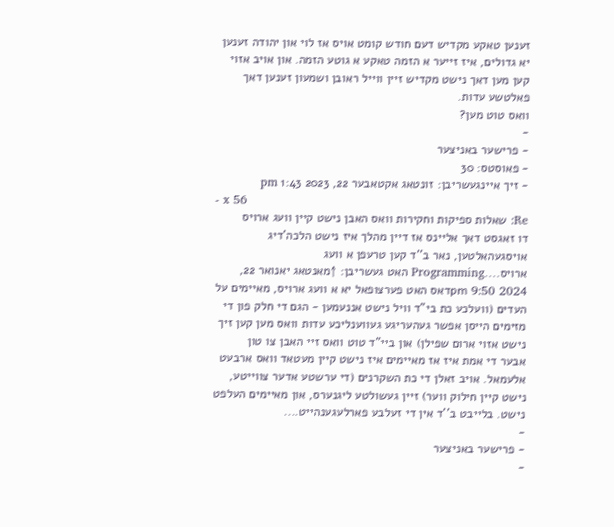זענען טאקע מקדיש דעם חודש קומט אויס אז לוי און יהודה זענען יא גדולים, איז זייער א הזמה טאקע א גוטע הזמה. און אויב אזוי קען מען דאך נישט מקדיש זיין ווייל ראובן ושמעון זענען דאך פאלטשע עדות.
וואס טוט מען?
-
- פרישער באניצער
- פאוסטס: 30
- זיך איינגעשריבן: זונטאג אקטאבער 22, 2023 1:43 pm
- x 56
Re: שאלות ספיקות וחקירות וואס האבן נישט קיין וועג ארויס
דו זאגסט דאך אליינס אז דיין מהלך איז נישט הלכה'דיג אויסגעהאלטען, נאר ב''ד קען טרעפן א וועג ארויס....Programming האט געשריבן: ↑מאנטאג יאנואר 22, 2024 9:50 pmדאס האט פערצופאל יא א וועג ארויס, מאיימים על העדים (וועלכע כת בי"ד וויל נישט אננעמען - הגם די חלק פון די מזימים הייסן אפשר געהעריגע געווענליכע עדות וואס מען קען זיך נישט אזוי ארום שפילן) און ביי"ד טוט וואס זיי האבן צו טון
אבער די אמת איז אז מאיימים איז נישט קיין מעטאד וואס ארבעט אלעמאל. אויב זאלן די כת השקרנים (די ערשטע אדער צווייטע, נישט קיין חילוק ווער) זיין געשולטע ליגנערס, און מאיימים העלפט נישט. בלייבט ב''ד אין די זעלבע פארלעגענהייט....
-
- פרישער באניצער
-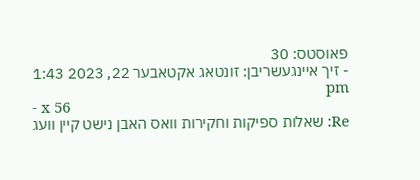פאוסטס: 30
- זיך איינגעשריבן: זונטאג אקטאבער 22, 2023 1:43 pm
- x 56
Re: שאלות ספיקות וחקירות וואס האבן נישט קיין וועג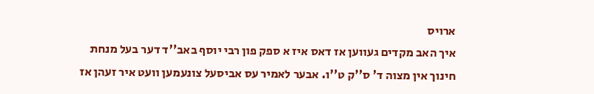ארויס
איך האב מקדים געווען אז דאס איז א ספק פון רבי יוסף באב''ד דער בעל מנחת חינוך אין מצוה ד' ס''ק ט''ו. אבער לאמיר עס אביסעל צונעמען וועט איר זעהן אז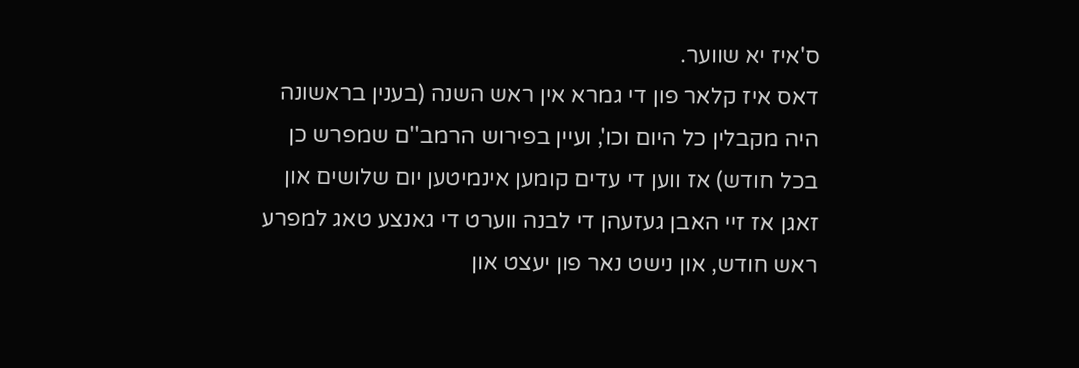ס'איז יא שווער.
דאס איז קלאר פון די גמרא אין ראש השנה (בענין בראשונה היה מקבלין כל היום וכו', ועיין בפירוש הרמב''ם שמפרש כן בכל חודש) אז ווען די עדים קומען אינמיטען יום שלושים און זאגן אז זיי האבן געזעהן די לבנה ווערט די גאנצע טאג למפרע ראש חודש, און נישט נאר פון יעצט און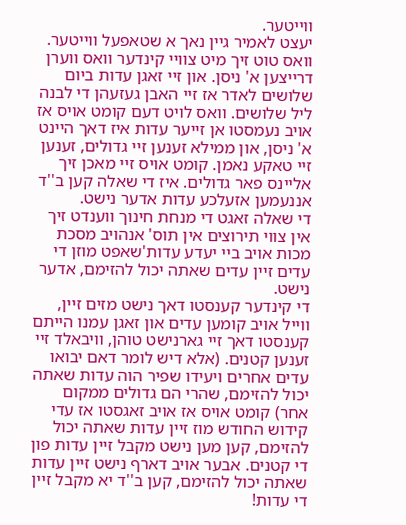ווייטער.
יעצט לאמיר גיין נאך א שטאפעל ווייטער. וואס טוט זיך מיט צוויי קינדער וואס ווערן דרייצען א' ניסן. און זיי זאגן עדות ביום שלושים לאדר אז זיי האבן געזעהן די לבנה ליל שלושים. וואס לויט דעם קומט אויס אז אויב נעמסטו אן זייער עדות איז דאך היינט א' ניסן, און ממילא זענען זיי גדולים, זענען זיי טאקע נאמן. קומט אויס זיי מאכן זיך אליינס פאר גדולים. איז די שאלה קען ב''ד אננעמען אזעלכע עדות אדער נישט.
די שאלה זאגט די מנחת חינוך ווענדט זיך אין צווי תירוצים אין תוס' אנהויב מסכת מכות אויב ביי יעדע עדות'שאפט מוזן די עדים זיין עדים שאתה יכול להזימם, אדער נישט.
די קינדער קענסטו דאך נישט מזים זיין, ווייל אויב קומען עדים און זאגן עמנו הייתם קענסטו דאך זיי גארנישט טוהן, וויבאלד זיי זענען קטנים. (אלא דיש לומר דאם יבואו עדים אחרים ויעידו שפיר הוה עדות שאתה יכול להזימם, שהרי הם גדולים ממקום אחר) קומט אויס אז אויב זאגסטו אז עדי קידוש החודש מוז זיין עדות שאתה יכול להזימם, קען מען נישט מקבל זיין עדות פון די קטנים. אבער אויב דארף נישט זיין עדות שאתה יכול להזימם, קען ב''ד יא מקבל זיין די עדות!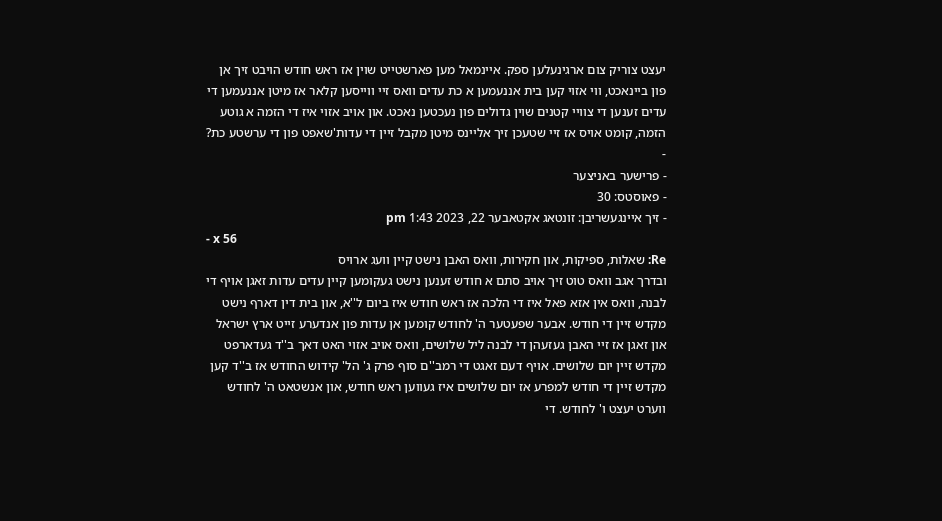יעצט צוריק צום ארגינעלען ספק. איינמאל מען פארשטייט שוין אז ראש חודש הויבט זיך אן פון ביינאכט, ווי אזוי קען בית אננעמען א כת עדים וואס זיי ווייסען קלאר אז מיטן אננעמען די עדים זענען די צוויי קטנים שוין גדולים פון נעכטען נאכט. און אויב אזוי איז די הזמה א גוטע הזמה, קומט אויס אז זיי שטעכן זיך אליינס מיטן מקבל זיין די עדות'שאפט פון די ערשטע כת?
-
- פרישער באניצער
- פאוסטס: 30
- זיך איינגעשריבן: זונטאג אקטאבער 22, 2023 1:43 pm
- x 56
Re: שאלות, ספיקות, און חקירות, וואס האבן נישט קיין וועג ארויס
ובדרך אגב וואס טוט זיך אויב סתם א חודש זענען נישט געקומען קיין עדים עדות זאגן אויף די לבנה, וואס אין אזא פאל איז די הלכה אז ראש חודש איז ביום ל''א, און בית דין דארף נישט מקדש זיין די חודש. אבער שפעטער ה' לחודש קומען אן עדות פון אנדערע זייט ארץ ישראל און זאגן אז זיי האבן געזעהן די לבנה ליל שלושים, וואס אויב אזוי האט דאך ב''ד געדארפט מקדש זיין יום שלושים. אויף דעם זאגט די רמב''ם סוף פרק ג' הל' קידוש החודש אז ב''ד קען מקדש זיין די חודש למפרע אז יום שלושים איז געווען ראש חודש, און אנשטאט ה' לחודש ווערט יעצט ו' לחודש. די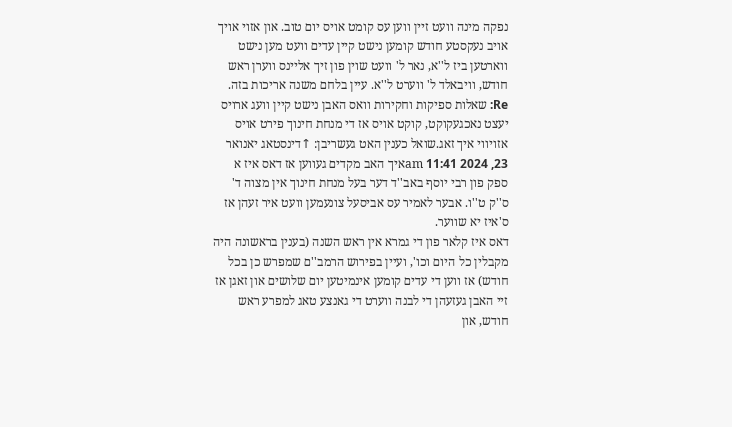נפקה מינה וועט זיין ווען עס קומט אויס יום טוב. און אזוי אויך אויב נעקסטע חודש קומען נישט קיין עדים וועט מען נישט ווארטען ביז ל''א, נאר ל' וועט שוין פון זיך אליינס ווערן ראש חודש, וויבאלד ל' ווערט ל''א. עיין בלחם משנה אריכות בזה.
Re: שאלות ספיקות וחקירות וואס האבן נישט קיין וועג ארויס
יעצט נאכגעקוקט, קוקט אויס אז די מנחת חינוך פירט אויס אזויווי איך זאג.שואל כענין האט געשריבן: ↑דינסטאג יאנואר 23, 2024 11:41 amאיך האב מקדים געווען אז דאס איז א ספק פון רבי יוסף באב''ד דער בעל מנחת חינוך אין מצוה ד' ס''ק ט''ו. אבער לאמיר עס אביסעל צונעמען וועט איר זעהן אז ס'איז יא שווער.
דאס איז קלאר פון די גמרא אין ראש השנה (בענין בראשונה היה מקבלין כל היום וכו', ועיין בפירוש הרמב''ם שמפרש כן בכל חודש) אז ווען די עדים קומען אינמיטען יום שלושים און זאגן אז זיי האבן געזעהן די לבנה ווערט די גאנצע טאג למפרע ראש חודש, און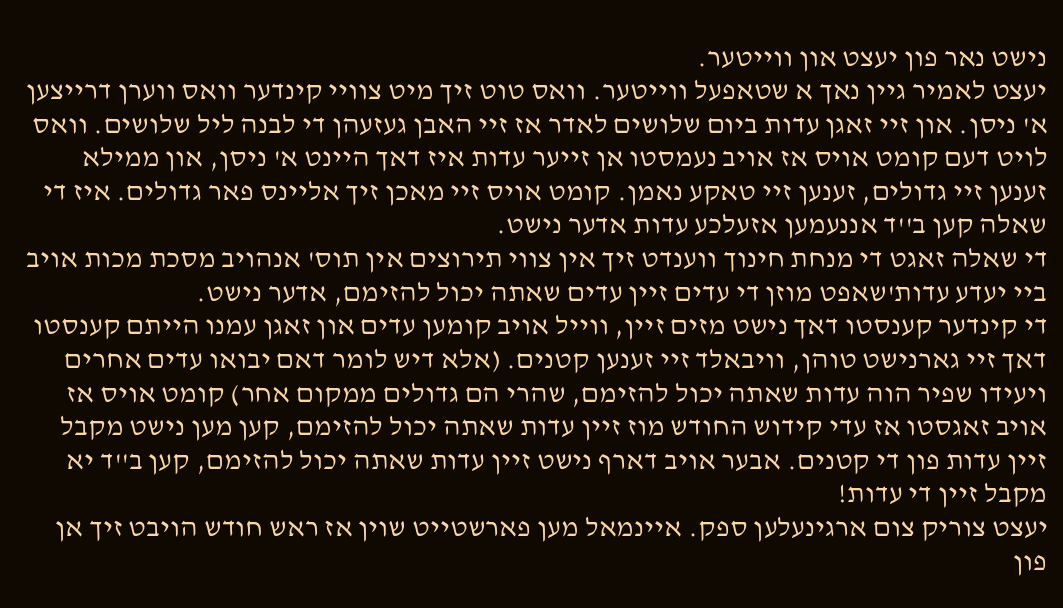נישט נאר פון יעצט און ווייטער.
יעצט לאמיר גיין נאך א שטאפעל ווייטער. וואס טוט זיך מיט צוויי קינדער וואס ווערן דרייצען א' ניסן. און זיי זאגן עדות ביום שלושים לאדר אז זיי האבן געזעהן די לבנה ליל שלושים. וואס לויט דעם קומט אויס אז אויב נעמסטו אן זייער עדות איז דאך היינט א' ניסן, און ממילא זענען זיי גדולים, זענען זיי טאקע נאמן. קומט אויס זיי מאכן זיך אליינס פאר גדולים. איז די שאלה קען ב''ד אננעמען אזעלכע עדות אדער נישט.
די שאלה זאגט די מנחת חינוך ווענדט זיך אין צווי תירוצים אין תוס' אנהויב מסכת מכות אויב ביי יעדע עדות'שאפט מוזן די עדים זיין עדים שאתה יכול להזימם, אדער נישט.
די קינדער קענסטו דאך נישט מזים זיין, ווייל אויב קומען עדים און זאגן עמנו הייתם קענסטו דאך זיי גארנישט טוהן, וויבאלד זיי זענען קטנים. (אלא דיש לומר דאם יבואו עדים אחרים ויעידו שפיר הוה עדות שאתה יכול להזימם, שהרי הם גדולים ממקום אחר) קומט אויס אז אויב זאגסטו אז עדי קידוש החודש מוז זיין עדות שאתה יכול להזימם, קען מען נישט מקבל זיין עדות פון די קטנים. אבער אויב דארף נישט זיין עדות שאתה יכול להזימם, קען ב''ד יא מקבל זיין די עדות!
יעצט צוריק צום ארגינעלען ספק. איינמאל מען פארשטייט שוין אז ראש חודש הויבט זיך אן פון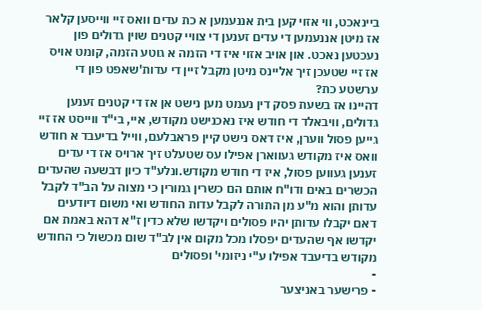ביינאכט, ווי אזוי קען בית אננעמען א כת עדים וואס זיי ווייסען קלאר אז מיטן אננעמען די עדים זענען די צוויי קטנים שוין גדולים פון נעכטען נאכט. און אויב אזוי איז די הזמה א גוטע הזמה, קומט אויס אז זיי שטעכן זיך אליינס מיטן מקבל זיין די עדות'שאפט פון די ערשטע כת?
דהיינו אז בשעת פסק דין נעמט מען נישט אן אז די קטנים זענען גדולים, וויבאלד די חודש איז נאכנישט מקודש, איי, בי"ד ווייסט אז זיי גייען פסול ווערן, איז דאס נישט קיין פראבלעם, ווייל בדיעבד א חודש וואס איז מקודש געווארן אפילו עס שטעלט זיך ארויס אז די עדים זענען געווען פסול, איז די חודש מקודש.ונלע"ד כיון דבשעה שהעדים הכשרים באים ודו"ח אותם הם כשרין גמורין כי מצוה על הב"ד לקבל עדותן והוא מ"ע מן התורה לקבל עדות החודש ואי משום דיודעים דאם יקבלו עדותן יהיו פסולים ויקדשו שלא כדין ז"א דהא באמת אם יקדשו אף שהעדים יפסלו מכל מקום אין לב"ד שום מכשול כי החודש מקודש בדיעבד אפילו ע"י ניזומי' ופסולים
-
- פרישער באניצער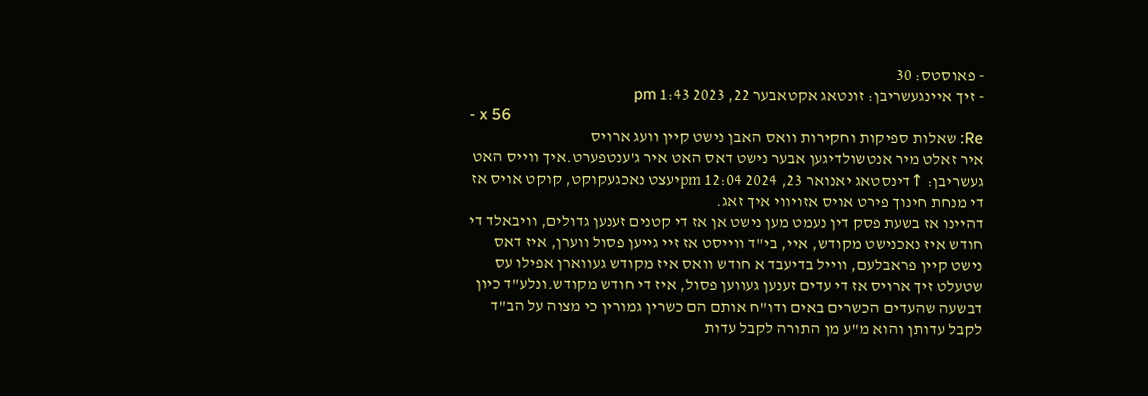- פאוסטס: 30
- זיך איינגעשריבן: זונטאג אקטאבער 22, 2023 1:43 pm
- x 56
Re: שאלות ספיקות וחקירות וואס האבן נישט קיין וועג ארויס
איר זאלט מיר אנטשולדיגען אבער נישט דאס האט איר ג'ענטפערט.איך ווייס האט געשריבן: ↑דינסטאג יאנואר 23, 2024 12:04 pmיעצט נאכגעקוקט, קוקט אויס אז די מנחת חינוך פירט אויס אזויווי איך זאג.
דהיינו אז בשעת פסק דין נעמט מען נישט אן אז די קטנים זענען גדולים, וויבאלד די חודש איז נאכנישט מקודש, איי, בי"ד ווייסט אז זיי גייען פסול ווערן, איז דאס נישט קיין פראבלעם, ווייל בדיעבד א חודש וואס איז מקודש געווארן אפילו עס שטעלט זיך ארויס אז די עדים זענען געווען פסול, איז די חודש מקודש.ונלע"ד כיון דבשעה שהעדים הכשרים באים ודו"ח אותם הם כשרין גמורין כי מצוה על הב"ד לקבל עדותן והוא מ"ע מן התורה לקבל עדות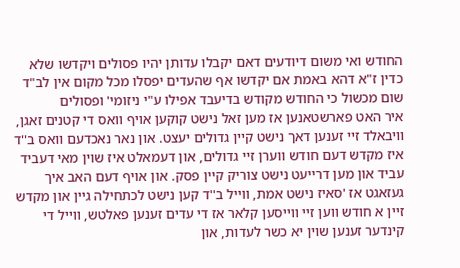החודש ואי משום דיודעים דאם יקבלו עדותן יהיו פסולים ויקדשו שלא כדין ז"א דהא באמת אם יקדשו אף שהעדים יפסלו מכל מקום אין לב"ד שום מכשול כי החודש מקודש בדיעבד אפילו ע"י ניזומי' ופסולים
איר האט פארשטאנען אז מען זאל נישט קוקען אויף וואס די קטנים זאגן, וויבאלד זיי זענען דאך נישט קיין גדולים יעצט. און נאר נאכדעם וואס ב''ד איז מקדש דעם חודש ווערן זיי גדולים, און דעמאלט איז שוין מאי דעביד עביד און מען דרייעט נישט צוריק קיין פסק. און אויף דעם האב איך געזאגט אז 'סאיז נישט אמת, ווייל ב''ד קען נישט לכתחילה גיין און מקדש זיין א חודש ווען זיי ווייסען קלאר אז די עדים זענען פאלטש, ווייל די קינדער זענען שוין יא כשר לעדות, און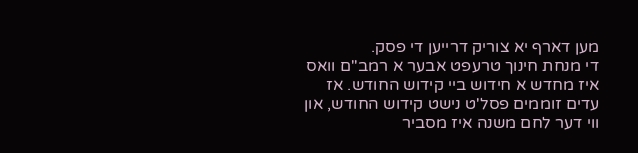מען דארף יא צוריק דרייען די פסק.
די מנחת חינוך טרעפט אבער א רמב''ם וואס איז מחדש א חידוש ביי קידוש החודש. אז עדים זוממים פסל'ט נישט קידוש החודש, און ווי דער לחם משנה איז מסביר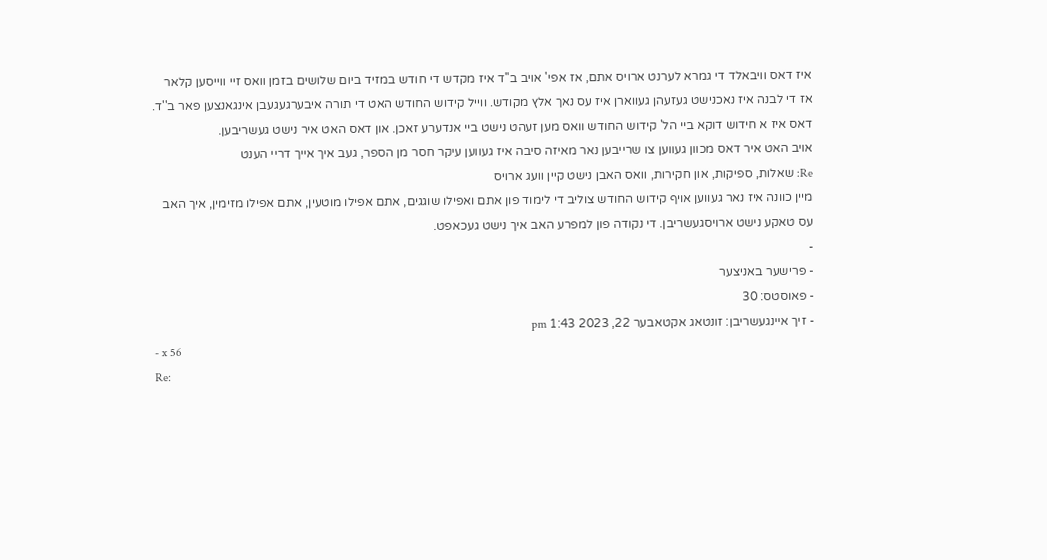איז דאס וויבאלד די גמרא לערנט ארויס אתם, אז אפי' אויב ב''ד איז מקדש די חודש במזיד ביום שלושים בזמן וואס זיי ווייסען קלאר אז די לבנה איז נאכנישט געזעהן געווארן איז עס נאך אלץ מקודש. ווייל קידוש החודש האט די תורה איבערגעגעבן אינגאנצען פאר ב''ד.
דאס איז א חידוש דוקא ביי הל' קידוש החודש וואס מען זעהט נישט ביי אנדערע זאכן. און דאס האט איר נישט געשריבען.
אויב האט איר דאס מכוון געווען צו שרייבען נאר מאיזה סיבה איז געווען עיקר חסר מן הספר, געב איך אייך דריי הענט
Re: שאלות, ספיקות, און חקירות, וואס האבן נישט קיין וועג ארויס
מיין כוונה איז נאר געווען אויף קידוש החודש צוליב די לימוד פון אתם ואפילו שוגגים, אתם אפילו מוטעין, אתם אפילו מזימין, איך האב עס טאקע נישט ארויסגעשריבן. די נקודה פון למפרע האב איך נישט געכאפט.
-
- פרישער באניצער
- פאוסטס: 30
- זיך איינגעשריבן: זונטאג אקטאבער 22, 2023 1:43 pm
- x 56
Re: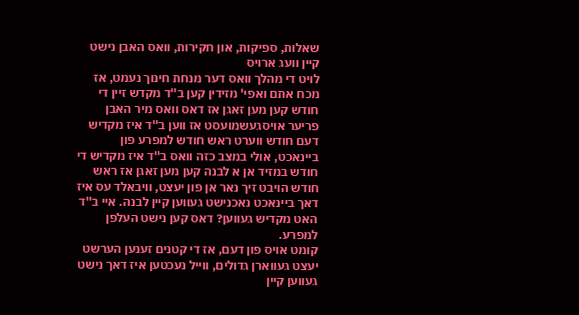שאלות, ספיקות, און חקירות, וואס האבן נישט קיין וועג ארויס
לויט די מהלך וואס דער מנחת חינוך נעמט, אז מכח אתם ואפי' מזידין קען ב''ד מקדש זיין די חודש קען מען זאגן אז דאס וואס מיר האבן פריער אויסגעשמועסט אז ווען ב''ד איז מקדיש דעם חודש ווערט ראש חודש למפרע פון ביינאכט, אולי במצב כזה וואס ב''ד איז מקדיש די חודש במזיד אן א לבנה קען מען זאגן אז ראש חודש הויבט זיך נאר אן פון יעצט, וויבאלד עס איז דאך ביינאכט נאכנישט געווען קיין לבנה. איי ב''ד האט מקדיש געווען? דאס קען נישט העלפן למפרע.
קומט אויס פון דעם, אז די קטנים זענען הערשט יעצט געווארן גדולים, ווייל נעכטען איז דאך נישט געווען קיין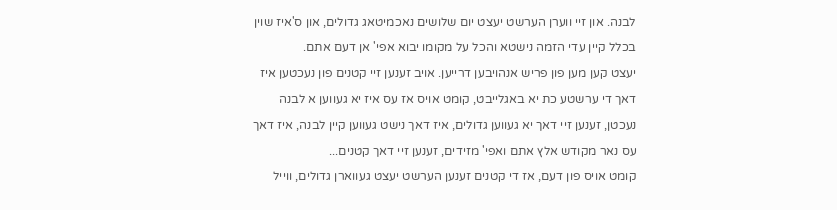לבנה. און זיי ווערן הערשט יעצט יום שלושים נאכמיטאג גדולים, און ס'איז שוין בכלל קיין עדי הזמה נישטא והכל על מקומו יבוא אפי' אן דעם אתם.
יעצט קען מען פון פריש אנהויבען דרייען. אויב זענען זיי קטנים פון נעכטען איז דאך די ערשטע כת יא באגלייבט, קומט אויס אז עס איז יא געווען א לבנה נעכטן, זענען זיי דאך יא געווען גדולים, איז דאך נישט געווען קיין לבנה, איז דאך עס נאר מקודש אלץ אתם ואפי' מזידים, זענען זיי דאך קטנים...
קומט אויס פון דעם, אז די קטנים זענען הערשט יעצט געווארן גדולים, ווייל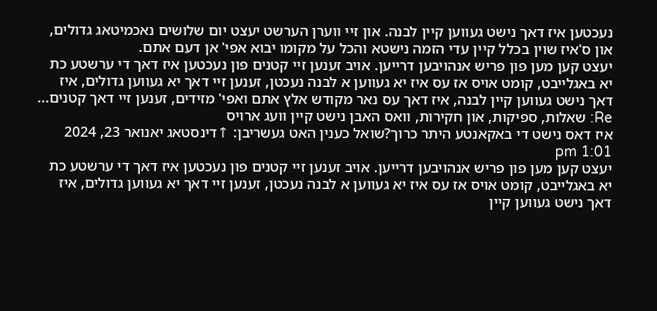נעכטען איז דאך נישט געווען קיין לבנה. און זיי ווערן הערשט יעצט יום שלושים נאכמיטאג גדולים, און ס'איז שוין בכלל קיין עדי הזמה נישטא והכל על מקומו יבוא אפי' אן דעם אתם.
יעצט קען מען פון פריש אנהויבען דרייען. אויב זענען זיי קטנים פון נעכטען איז דאך די ערשטע כת יא באגלייבט, קומט אויס אז עס איז יא געווען א לבנה נעכטן, זענען זיי דאך יא געווען גדולים, איז דאך נישט געווען קיין לבנה, איז דאך עס נאר מקודש אלץ אתם ואפי' מזידים, זענען זיי דאך קטנים...
Re: שאלות, ספיקות, און חקירות, וואס האבן נישט קיין וועג ארויס
איז דאס נישט די באקאנטע היתר כרוך?שואל כענין האט געשריבן: ↑דינסטאג יאנואר 23, 2024 1:01 pm
יעצט קען מען פון פריש אנהויבען דרייען. אויב זענען זיי קטנים פון נעכטען איז דאך די ערשטע כת יא באגלייבט, קומט אויס אז עס איז יא געווען א לבנה נעכטן, זענען זיי דאך יא געווען גדולים, איז דאך נישט געווען קיין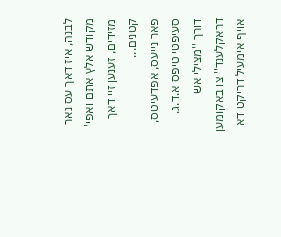לבנה, איז דאך עס נאר מקודש אלץ אתם ואפי' מזידים, זענען זיי דאך קטנים...
פאר נייעס, אפדעיטס, סעיפטי טיפס א.ד.ג. דורך ''מצילי אש דראקלענד'' צו באקומען אויף אימעיל דריקט דא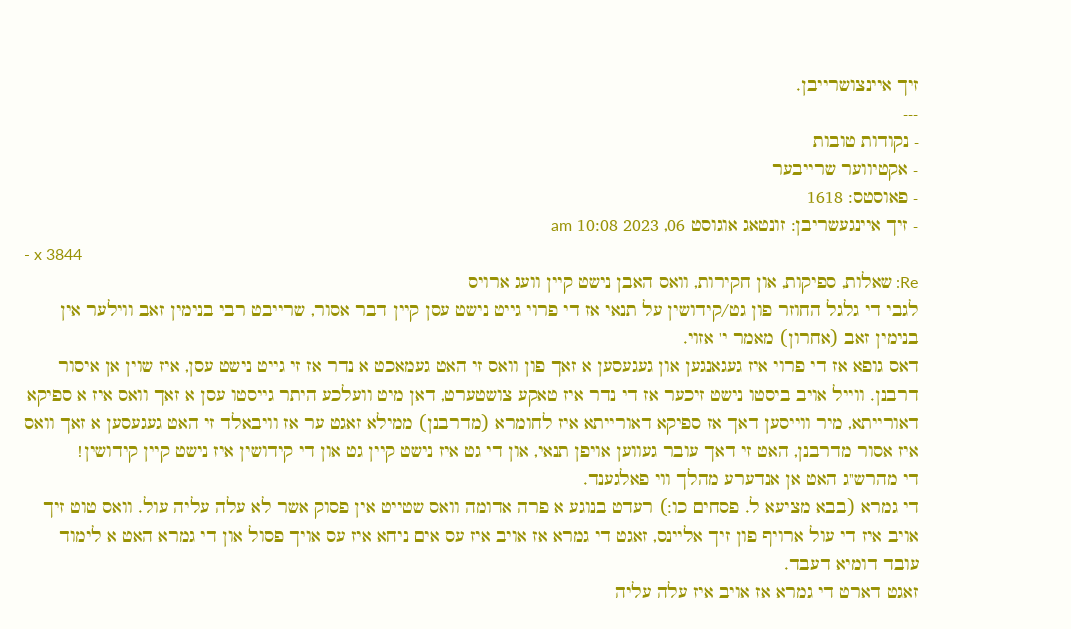זיך איינצושרייבן.
---
- נקודות טובות
- אקטיווער שרייבער
- פאוסטס: 1618
- זיך איינגעשריבן: זונטאג אוגוסט 06, 2023 10:08 am
- x 3844
Re: שאלות, ספיקות, און חקירות, וואס האבן נישט קיין וועג ארויס
לגבי די גלגל החוזר פון גט/קידושין על תנאי אז די פרוי גייט נישט עסן קיין דבר אסור, שרייבט רבי בנימין זאב ווילער אין בנימין זאב (אחרון) מאמר י' אזוי.
דאס גופא אז די פרוי איז געגאנגען און געגעסען א זאך פון וואס זי האט געמאכט א נדר אז זי גייט נישט עסן, איז שוין אן איסור דרבנן. ווייל אויב ביסטו נישט זיכער אז די נדר איז טאקע צושטערט, דאן מיט וועלכע היתר גייסטו עסן א זאך וואס איז א ספיקא דאורייתא, מיר ווייסען דאך אז ספיקא דאורייתא איז לחומרא (מדרבנן) ממילא זאגט ער אז וויבאלד זי האט געגעסען א זאך וואס איז אסור מדרבנן, האט זי דאך עובר געווען אויפן תנאי, און די גט איז נישט קיין גט און די קידושין איז נישט קיין קידושין!
די מהרש''ג האט אן אנדערע מהלך ווי פאלגענד.
די גמרא (בבא מציעא ל. פסחים כו:) רעדט בנוגע א פרה אדומה וואס שטייט אין פסוק אשר לא עלה עליה עול. וואס טוט זיך אויב איז די עול ארויף פון זיך אליינס, זאגט די גמרא אז אויב איז עס אים ניחא איז עס אויך פסול און די גמרא האט א לימוד עובד דומיא דעבד.
זאגט דארט די גמרא אז אויב איז עלה עליה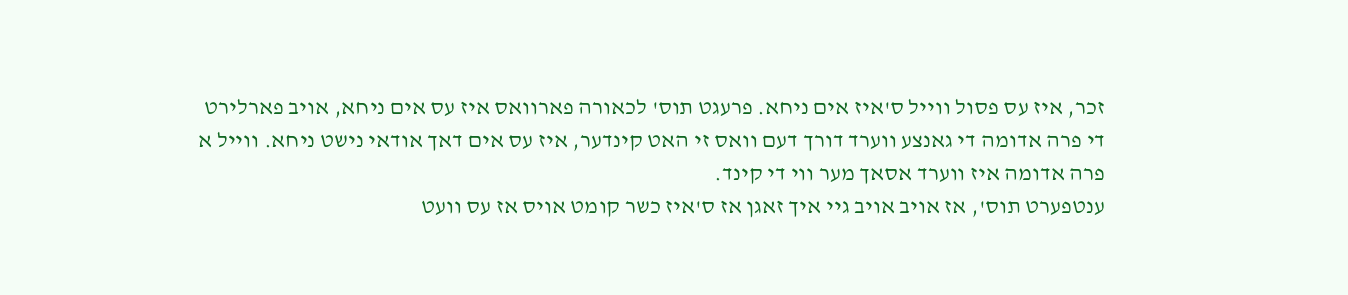זכר, איז עס פסול ווייל ס'איז אים ניחא. פרעגט תוס' לכאורה פארוואס איז עס אים ניחא, אויב פארלירט די פרה אדומה די גאנצע ווערד דורך דעם וואס זי האט קינדער, איז עס אים דאך אודאי נישט ניחא. ווייל א פרה אדומה איז ווערד אסאך מער ווי די קינד.
ענטפערט תוס', אז אויב אויב גיי איך זאגן אז ס'איז כשר קומט אויס אז עס וועט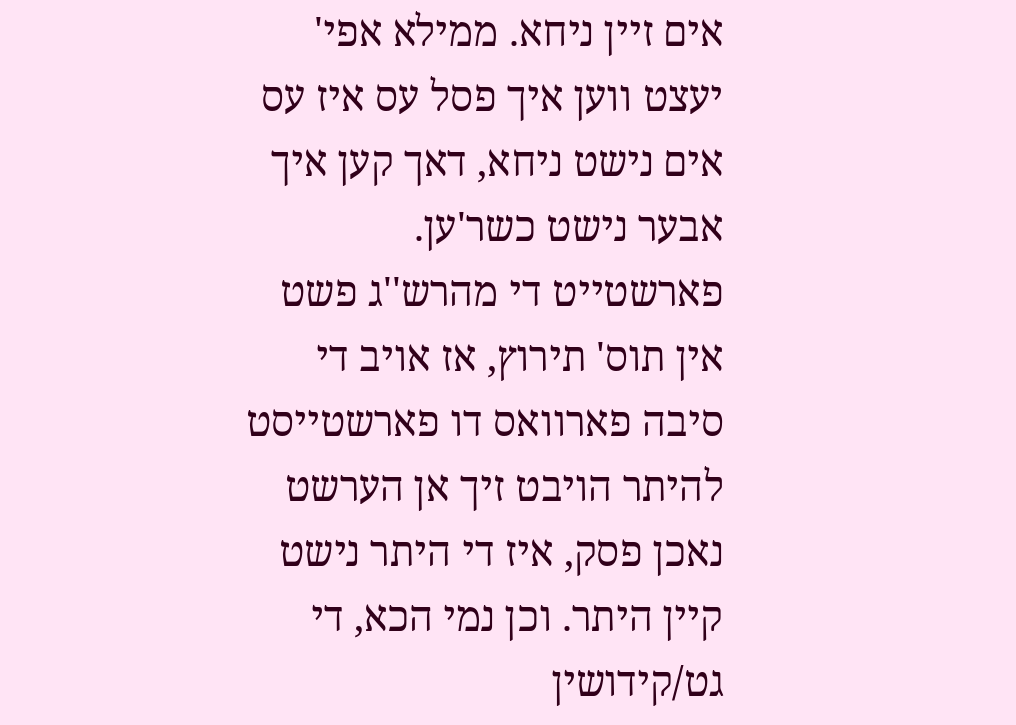אים זיין ניחא. ממילא אפי' יעצט ווען איך פסל עס איז עס אים נישט ניחא, דאך קען איך אבער נישט כשר'ען.
פארשטייט די מהרש''ג פשט אין תוס' תירוץ, אז אויב די סיבה פארוואס דו פארשטייסט להיתר הויבט זיך אן הערשט נאכן פסק, איז די היתר נישט קיין היתר. וכן נמי הכא, די גט/קידושין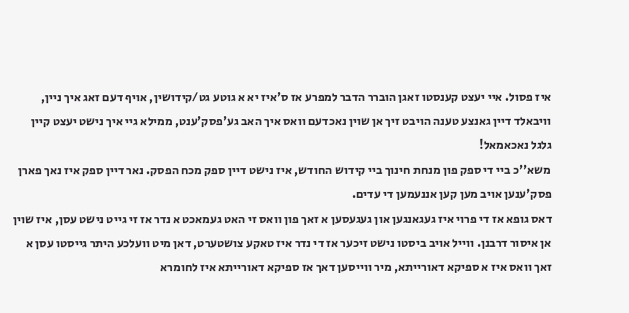איז פסול. איי יעצט קענסטו זאגן הוברר הדבר למפרע אז ס'איז יא א גוטע גט/קידושין, אויף דעם זאג איך ניין, וויבאלד דיין גאנצע טענה הויבט זיך אן שוין נאכדעם וואס איך האב גע'פסק'ענט, ממילא גיי איך נישט יעצט קיין גלגל נאכאמאל!
משא''כ ביי די ספק פון מנחת חינוך ביי קידוש החודש, איז נישט דיין ספק מכח הפסק. נאר דיין ספק איז נאך פארן פסק'ענען אויב מען קען אננעמען די עדים.
דאס גופא אז די פרוי איז געגאנגען און געגעסען א זאך פון וואס זי האט געמאכט א נדר אז זי גייט נישט עסן, איז שוין אן איסור דרבנן. ווייל אויב ביסטו נישט זיכער אז די נדר איז טאקע צושטערט, דאן מיט וועלכע היתר גייסטו עסן א זאך וואס איז א ספיקא דאורייתא, מיר ווייסען דאך אז ספיקא דאורייתא איז לחומרא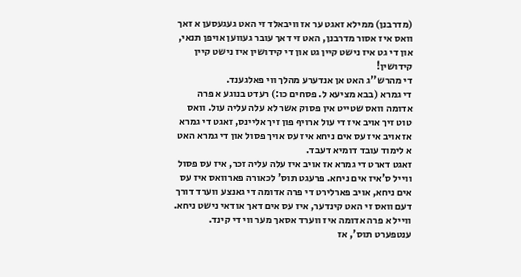(מדרבנן) ממילא זאגט ער אז וויבאלד זי האט געגעסען א זאך וואס איז אסור מדרבנן, האט זי דאך עובר געווען אויפן תנאי, און די גט איז נישט קיין גט און די קידושין איז נישט קיין קידושין!
די מהרש''ג האט אן אנדערע מהלך ווי פאלגענד.
די גמרא (בבא מציעא ל. פסחים כו:) רעדט בנוגע א פרה אדומה וואס שטייט אין פסוק אשר לא עלה עליה עול. וואס טוט זיך אויב איז די עול ארויף פון זיך אליינס, זאגט די גמרא אז אויב איז עס אים ניחא איז עס אויך פסול און די גמרא האט א לימוד עובד דומיא דעבד.
זאגט דארט די גמרא אז אויב איז עלה עליה זכר, איז עס פסול ווייל ס'איז אים ניחא. פרעגט תוס' לכאורה פארוואס איז עס אים ניחא, אויב פארלירט די פרה אדומה די גאנצע ווערד דורך דעם וואס זי האט קינדער, איז עס אים דאך אודאי נישט ניחא. ווייל א פרה אדומה איז ווערד אסאך מער ווי די קינד.
ענטפערט תוס', אז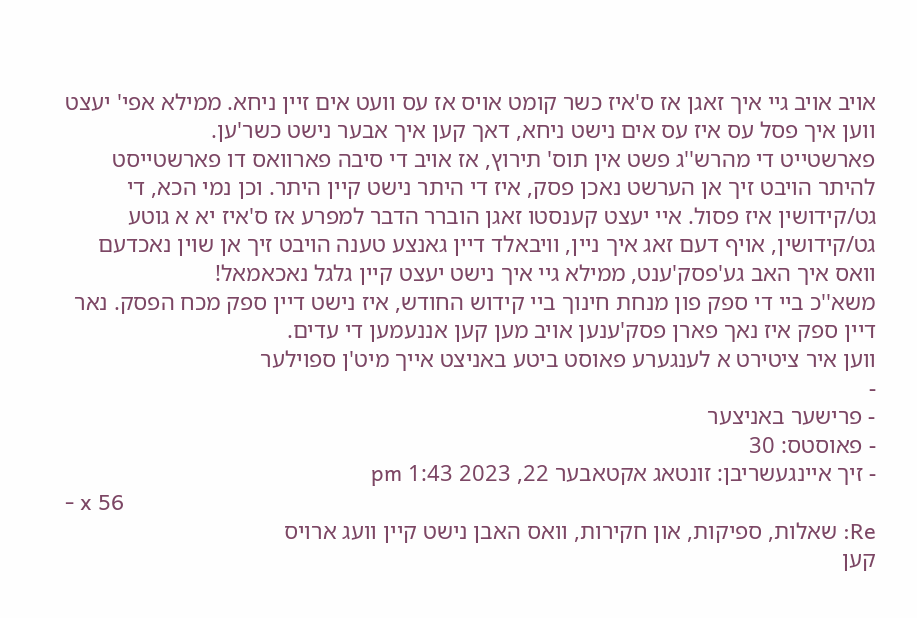אויב אויב גיי איך זאגן אז ס'איז כשר קומט אויס אז עס וועט אים זיין ניחא. ממילא אפי' יעצט ווען איך פסל עס איז עס אים נישט ניחא, דאך קען איך אבער נישט כשר'ען.
פארשטייט די מהרש''ג פשט אין תוס' תירוץ, אז אויב די סיבה פארוואס דו פארשטייסט להיתר הויבט זיך אן הערשט נאכן פסק, איז די היתר נישט קיין היתר. וכן נמי הכא, די גט/קידושין איז פסול. איי יעצט קענסטו זאגן הוברר הדבר למפרע אז ס'איז יא א גוטע גט/קידושין, אויף דעם זאג איך ניין, וויבאלד דיין גאנצע טענה הויבט זיך אן שוין נאכדעם וואס איך האב גע'פסק'ענט, ממילא גיי איך נישט יעצט קיין גלגל נאכאמאל!
משא''כ ביי די ספק פון מנחת חינוך ביי קידוש החודש, איז נישט דיין ספק מכח הפסק. נאר דיין ספק איז נאך פארן פסק'ענען אויב מען קען אננעמען די עדים.
ווען איר ציטירט א לענגערע פאוסט ביטע באניצט אייך מיט'ן ספוילער
-
- פרישער באניצער
- פאוסטס: 30
- זיך איינגעשריבן: זונטאג אקטאבער 22, 2023 1:43 pm
- x 56
Re: שאלות, ספיקות, און חקירות, וואס האבן נישט קיין וועג ארויס
קען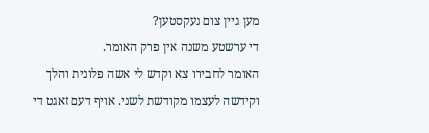מען גיין צום נעקסטען?
די ערשטע משנה אין פרק האומר.
האומר לחבירו צא וקדש לי אשה פלונית והלך וקידשה לעצמו מקודשת לשני. אויף דעם זאגט די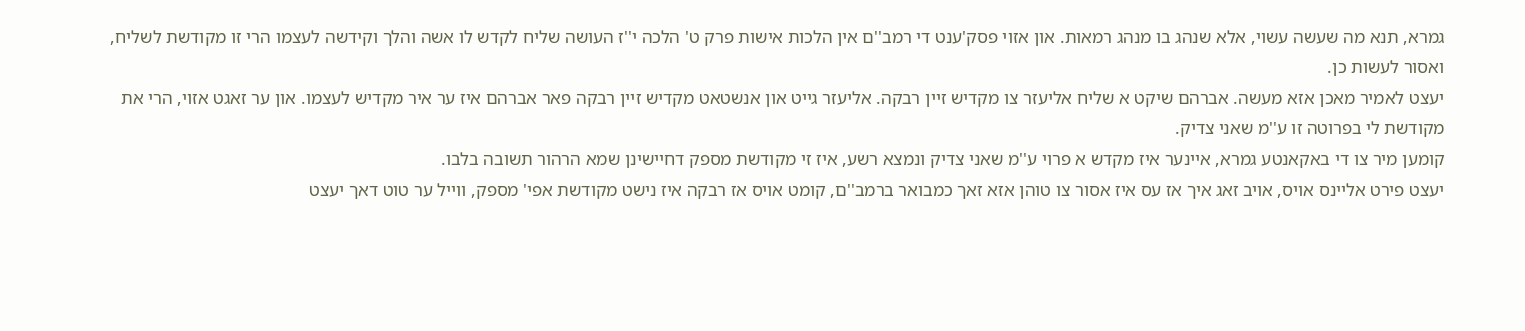גמרא, תנא מה שעשה עשוי, אלא שנהג בו מנהג רמאות. און אזוי פסק'ענט די רמב''ם אין הלכות אישות פרק ט' הלכה י''ז העושה שליח לקדש לו אשה והלך וקידשה לעצמו הרי זו מקודשת לשליח, ואסור לעשות כן.
יעצט לאמיר מאכן אזא מעשה. אברהם שיקט א שליח אליעזר צו מקדיש זיין רבקה. אליעזר גייט און אנשטאט מקדיש זיין רבקה פאר אברהם איז ער איר מקדיש לעצמו. און ער זאגט אזוי, הרי את מקודשת לי בפרוטה זו ע''מ שאני צדיק.
קומען מיר צו די באקאנטע גמרא, איינער איז מקדש א פרוי ע''מ שאני צדיק ונמצא רשע, איז זי מקודשת מספק דחיישינן שמא הרהור תשובה בלבו.
יעצט פירט אליינס אויס, אויב זאג איך אז עס איז אסור צו טוהן אזא זאך כמבואר ברמב''ם, קומט אויס אז רבקה איז נישט מקודשת אפי' מספק, ווייל ער טוט דאך יעצט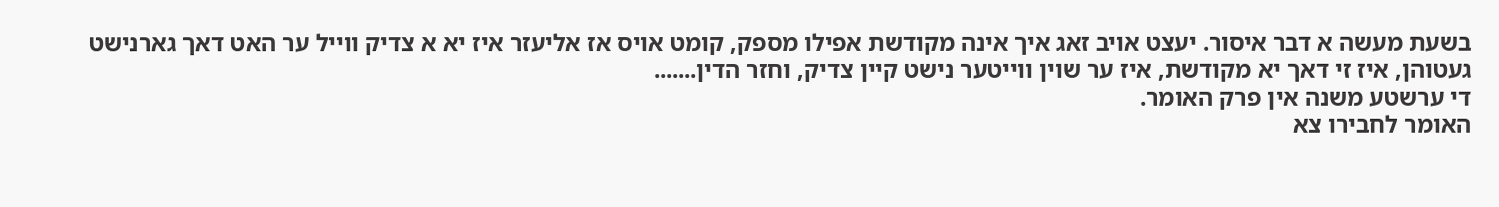בשעת מעשה א דבר איסור. יעצט אויב זאג איך אינה מקודשת אפילו מספק, קומט אויס אז אליעזר איז יא א צדיק ווייל ער האט דאך גארנישט געטוהן, איז זי דאך יא מקודשת, איז ער שוין ווייטער נישט קיין צדיק, וחזר הדין.......
די ערשטע משנה אין פרק האומר.
האומר לחבירו צא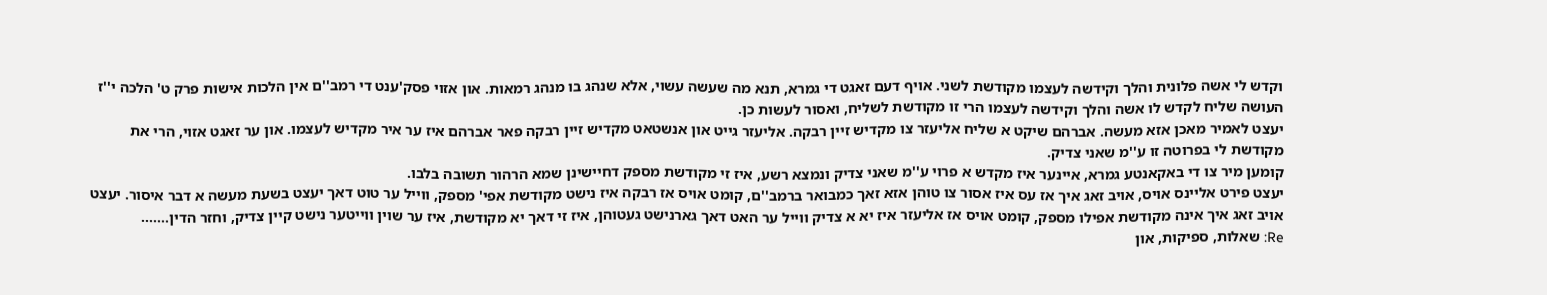וקדש לי אשה פלונית והלך וקידשה לעצמו מקודשת לשני. אויף דעם זאגט די גמרא, תנא מה שעשה עשוי, אלא שנהג בו מנהג רמאות. און אזוי פסק'ענט די רמב''ם אין הלכות אישות פרק ט' הלכה י''ז העושה שליח לקדש לו אשה והלך וקידשה לעצמו הרי זו מקודשת לשליח, ואסור לעשות כן.
יעצט לאמיר מאכן אזא מעשה. אברהם שיקט א שליח אליעזר צו מקדיש זיין רבקה. אליעזר גייט און אנשטאט מקדיש זיין רבקה פאר אברהם איז ער איר מקדיש לעצמו. און ער זאגט אזוי, הרי את מקודשת לי בפרוטה זו ע''מ שאני צדיק.
קומען מיר צו די באקאנטע גמרא, איינער איז מקדש א פרוי ע''מ שאני צדיק ונמצא רשע, איז זי מקודשת מספק דחיישינן שמא הרהור תשובה בלבו.
יעצט פירט אליינס אויס, אויב זאג איך אז עס איז אסור צו טוהן אזא זאך כמבואר ברמב''ם, קומט אויס אז רבקה איז נישט מקודשת אפי' מספק, ווייל ער טוט דאך יעצט בשעת מעשה א דבר איסור. יעצט אויב זאג איך אינה מקודשת אפילו מספק, קומט אויס אז אליעזר איז יא א צדיק ווייל ער האט דאך גארנישט געטוהן, איז זי דאך יא מקודשת, איז ער שוין ווייטער נישט קיין צדיק, וחזר הדין.......
Re: שאלות, ספיקות, און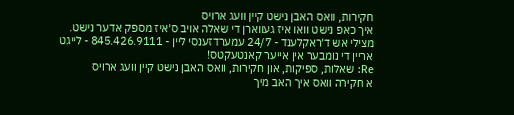חקירות, וואס האבן נישט קיין וועג ארויס
איך כאפ נישט וואו איז געווארן די שאלה אויב ס'איז מספק אדער נישט.
מצילי אש ד'ראקלענד - 24/7 עמערדזענסי ליין - 845.426.9111 - לייגט אריין די נומבער אין אייער קאנטעקטס!
Re: שאלות, ספיקות, און חקירות, וואס האבן נישט קיין וועג ארויס
א חקירה וואס איך האב מיך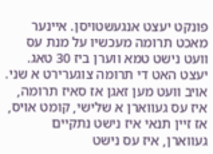פונקט יעצט אנגעשטויסן. איינער מאכט תרומה מעכשיו על מנת עס וועט נישט טמא ווערן ביז 30 טאג. יעצט האט די תרומה צוגערירט א שני. אויב וועט מען זאגן אז סאיז תרומה, איז עס געווארן א שלישי, קומט אויס, אז זיין תנאי איז נישט נתקיים געווארן, איז עס נישט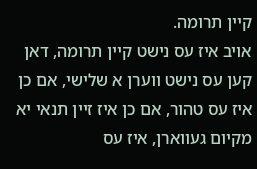קיין תרומה.
אויב איז עס נישט קיין תרומה, דאן קען עס נישט ווערן א שלישי, אם כן איז עס טהור, אם כן איז זיין תנאי יא מקיום געווארן, איז עס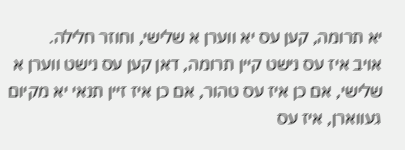יא תרומה, קען עס יא ווערן א שלישי, וחוזר חלילה.
אויב איז עס נישט קיין תרומה, דאן קען עס נישט ווערן א שלישי, אם כן איז עס טהור, אם כן איז זיין תנאי יא מקיום געווארן, איז עס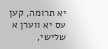יא תרומה, קען עס יא ווערן א שלישי,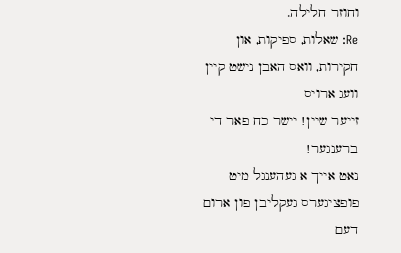וחוזר חלילה.
Re: שאלות, ספיקות, און חקירות, וואס האבן נישט קיין וועג ארויס
זייער שיין! יישר כח פאר די ברענגער!
נאט אייך א געהענגל מיט פופציגערס געקליבן פון ארום דעם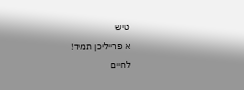טיש
א פרייליכן תמיד!
לחיים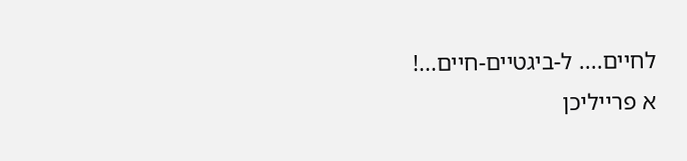לחיים.... ל-ביגטיים-חיים...!
א פרייליכן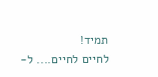תמיד!
לחיים לחיים.... ל-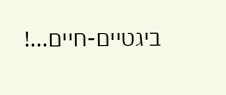ביגטיים-חיים...!